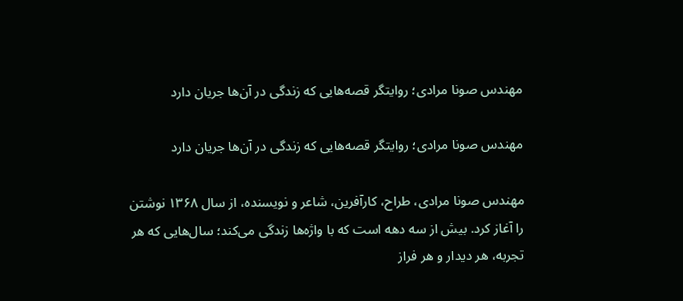مهندس صونا مرادی؛ روایتگر قصه‌هایی که زندگی در آن‌ها جریان دارد

مهندس صونا مرادی؛ روایتگر قصه‌هایی که زندگی در آن‌ها جریان دارد

مهندس صونا مرادی، طراح، کارآفرین، شاعر و نویسنده، از سال ۱۳۶۸ نوشتن را آغاز کرد. بیش از سه دهه است که با واژه‌ها زندگی می‌کند؛ سال‌هایی که هر تجربه، هر دیدار و هر فراز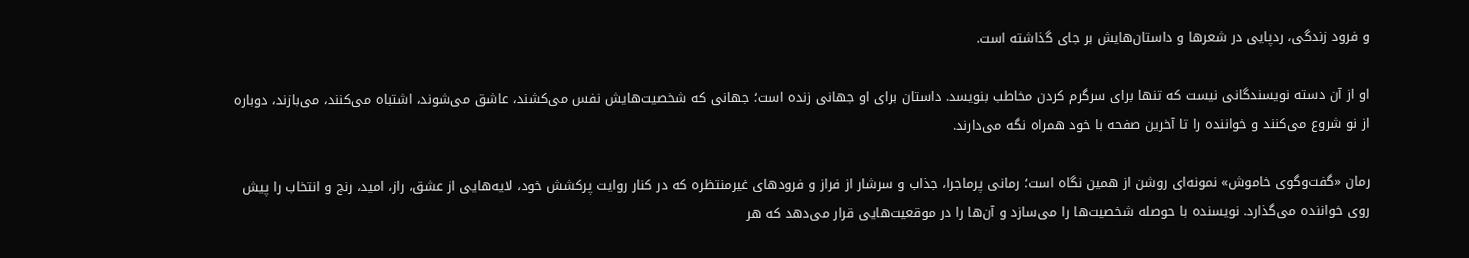و فرود زندگی، ردپایی در شعرها و داستان‌هایش بر جای گذاشته است.

او از آن دسته نویسندگانی نیست که تنها برای سرگرم کردن مخاطب بنویسد. داستان برای او جهانی زنده است؛ جهانی که شخصیت‌هایش نفس می‌کشند، عاشق می‌شوند، اشتباه می‌کنند، می‌بازند، دوباره از نو شروع می‌کنند و خواننده را تا آخرین صفحه با خود همراه نگه می‌دارند.

رمان «گفت‌وگوی خاموش» نمونه‌ای روشن از همین نگاه است؛ رمانی پرماجرا، جذاب و سرشار از فراز و فرودهای غیرمنتظره که در کنار روایت پرکشش خود، لایه‌هایی از عشق، راز، امید، رنج و انتخاب را پیش روی خواننده می‌گذارد. نویسنده با حوصله شخصیت‌ها را می‌سازد و آن‌ها را در موقعیت‌هایی قرار می‌دهد که هر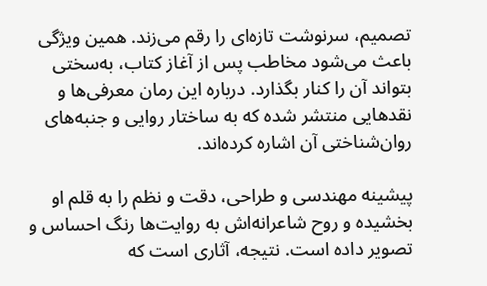تصمیم، سرنوشت تازه‌ای را رقم می‌زند. همین ویژگی باعث می‌شود مخاطب پس از آغاز کتاب، به‌سختی بتواند آن را کنار بگذارد. درباره این رمان معرفی‌ها و نقدهایی منتشر شده که به ساختار روایی و جنبه‌های روان‌شناختی آن اشاره کرده‌اند.

پیشینه مهندسی و طراحی، دقت و نظم را به قلم او بخشیده و روح شاعرانه‌اش به روایت‌ها رنگ احساس و تصویر داده است. نتیجه، آثاری است که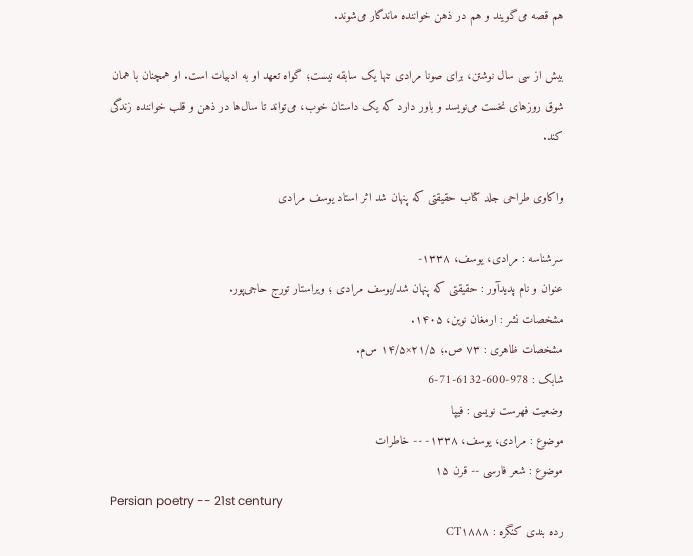هم قصه می‌گویند و هم در ذهن خواننده ماندگار می‌شوند.

بیش از سی سال نوشتن، برای صونا مرادی تنها یک سابقه نیست؛ گواه تعهد او به ادبیات است. او همچنان با همان شوق روزهای نخست می‌نویسد و باور دارد که یک داستان خوب، می‌تواند تا سال‌ها در ذهن و قلب خواننده زندگی کند.

واکاوی طراحی جلد کتاب حقیقتی که پنهان شد اثر استاد یوسف مرادی

سرشناسه : مرادی، یوسف، ۱۳۳۸-
عنوان و نام پديدآور : حقیقتی که پنهان شد/یوسف مرادی ؛ ویراستار تورج حاجی‌پور.
مشخصات نشر : ارمغان نوین، ۱۴۰۵.
مشخصات ظاهری : ۷۳ ص.؛ ۲۱/۵×۱۴/۵ س‌م.
شابک : 978-600-6132-71-6
وضعیت فهرست نویسی : فیپا
موضوع : مرادی، یوسف، ۱۳۳۸- -- خاطرات
موضوع : شعر فارسی -- قرن ۱۵
Persian poetry -- 21st century
رده بندی کنگره : CT۱۸۸۸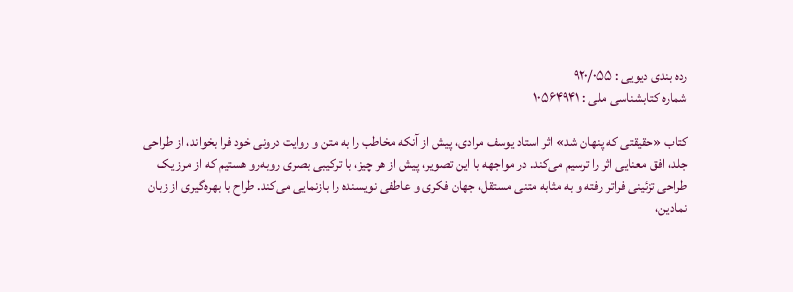رده بندی دیویی : ۹۲۰/۰۵۵
شماره کتابشناسی ملی : ۱۰۵۶۴۹۴۱

کتاب «حقیقتی که پنهان شد» اثر استاد یوسف مرادی، پیش از آنکه مخاطب را به متن و روایت درونی خود فرا بخواند، از طراحی جلد، افق معنایی اثر را ترسیم می‌کند. در مواجهه با این تصویر، پیش از هر چیز، با ترکیبی بصری روبه‌رو هستیم که از مرز یک طراحی تزئینی فراتر رفته و به مثابه متنی مستقل، جهان فکری و عاطفی نویسنده را بازنمایی می‌کند. طراح با بهره‌گیری از زبان نمادین،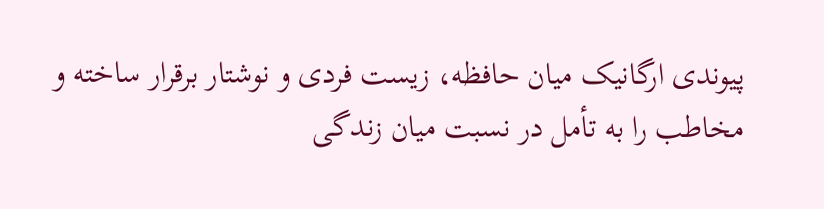پیوندی ارگانیک میان حافظه، زیست فردی و نوشتار برقرار ساخته و مخاطب را به تأمل در نسبت میان زندگی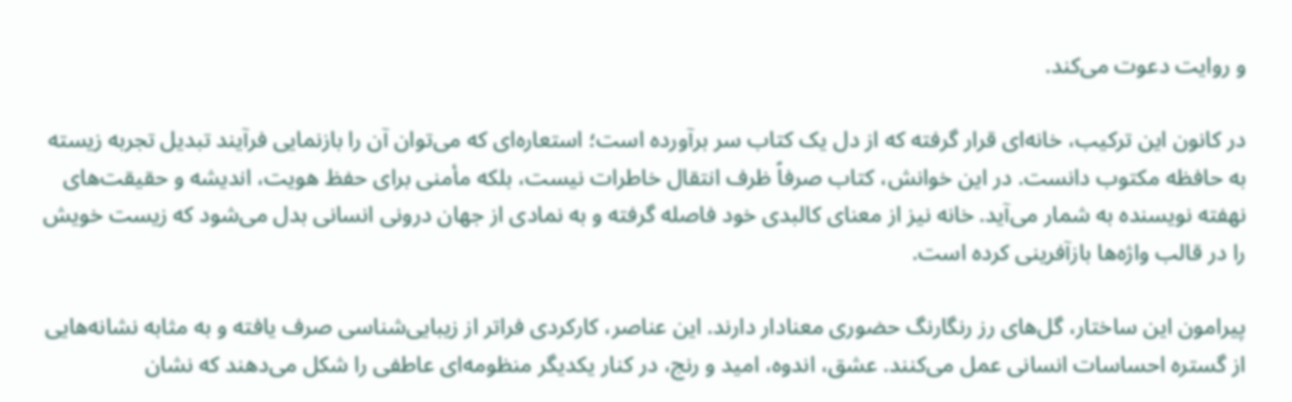و روایت دعوت می‌کند.

در کانون این ترکیب، خانه‌ای قرار گرفته که از دل یک کتاب سر برآورده است؛ استعاره‌ای که می‌توان آن را بازنمایی فرآیند تبدیل تجربه زیسته به حافظه مکتوب دانست. در این خوانش، کتاب صرفاً ظرف انتقال خاطرات نیست، بلکه مأمنی برای حفظ هویت، اندیشه و حقیقت‌های نهفته نویسنده به شمار می‌آید. خانه نیز از معنای کالبدی خود فاصله گرفته و به نمادی از جهان درونی انسانی بدل می‌شود که زیست خویش را در قالب واژه‌ها بازآفرینی کرده است.

پیرامون این ساختار، گل‌های رز رنگارنگ حضوری معنادار دارند. این عناصر، کارکردی فراتر از زیبایی‌شناسی صرف یافته و به مثابه نشانه‌هایی از گستره احساسات انسانی عمل می‌کنند. عشق، اندوه، امید و رنج، در کنار یکدیگر منظومه‌ای عاطفی را شکل می‌دهند که نشان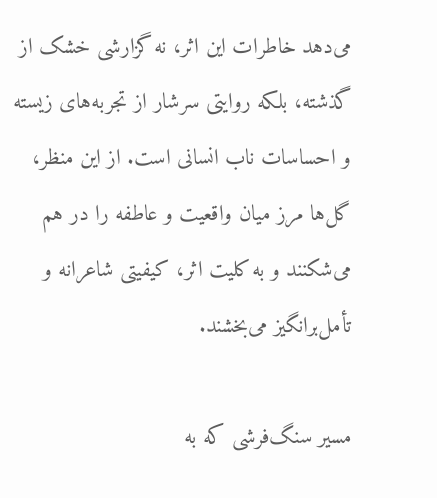می‌دهد خاطرات این اثر، نه گزارشی خشک از گذشته، بلکه روایتی سرشار از تجربه‌های زیسته و احساسات ناب انسانی است. از این منظر، گل‌ها مرز میان واقعیت و عاطفه را در هم می‌شکنند و به کلیت اثر، کیفیتی شاعرانه و تأمل‌برانگیز می‌بخشند.

مسیر سنگ‌فرشی که به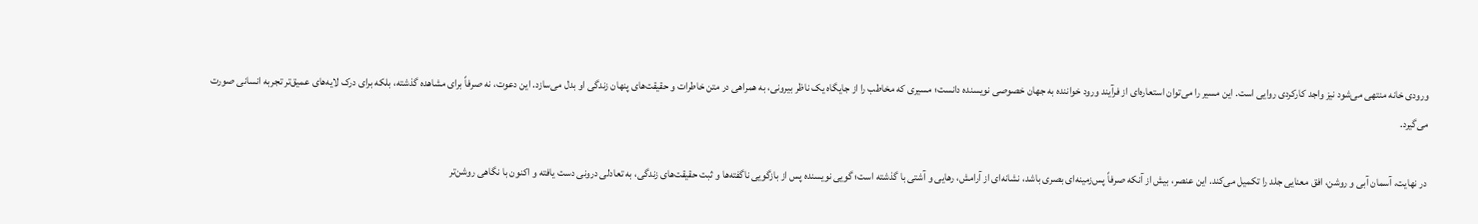ورودی خانه منتهی می‌شود نیز واجد کارکردی روایی است. این مسیر را می‌توان استعاره‌ای از فرآیند ورود خواننده به جهان خصوصی نویسنده دانست؛ مسیری که مخاطب را از جایگاه یک ناظر بیرونی، به همراهی در متن خاطرات و حقیقت‌های پنهان زندگی او بدل می‌سازد. این دعوت، نه صرفاً برای مشاهده گذشته، بلکه برای درک لایه‌های عمیق‌تر تجربه انسانی صورت می‌گیرد.

در نهایت، آسمان آبی و روشن، افق معنایی جلد را تکمیل می‌کند. این عنصر، بیش از آنکه صرفاً پس‌زمینه‌ای بصری باشد، نشانه‌ای از آرامش، رهایی و آشتی با گذشته است؛ گویی نویسنده پس از بازگویی ناگفته‌ها و ثبت حقیقت‌های زندگی، به تعادلی درونی دست یافته و اکنون با نگاهی روشن‌تر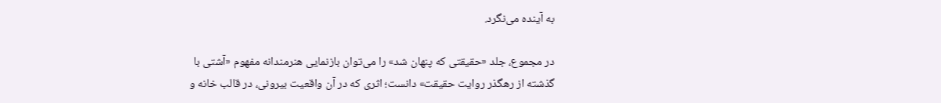به آینده می‌نگرد.

در مجموع، جلد «حقیقتی که پنهان شد» را می‌توان بازنمایی هنرمندانه مفهوم «آشتی با گذشته از رهگذر روایت حقیقت» دانست؛ اثری که در آن واقعیت بیرونی، در قالب خانه و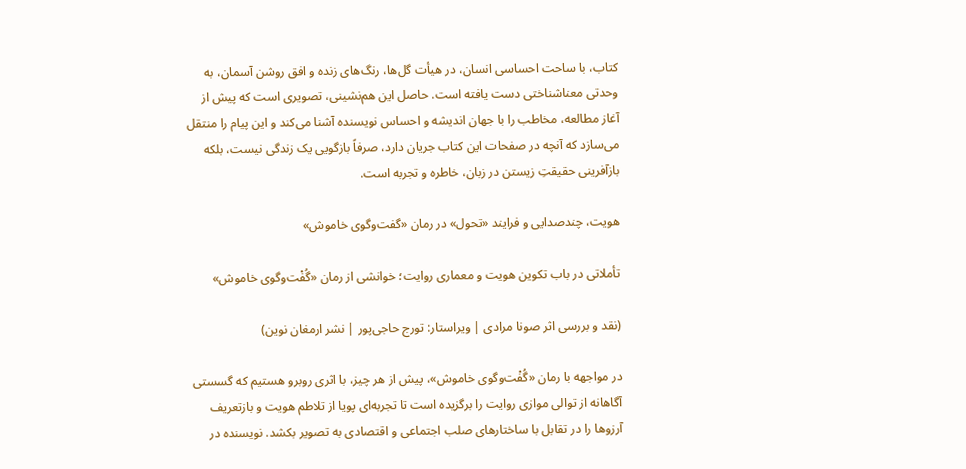کتاب، با ساحت احساسی انسان، در هیأت گل‌ها، رنگ‌های زنده و افق روشن آسمان، به وحدتی معناشناختی دست یافته است. حاصل این هم‌نشینی، تصویری است که پیش از آغاز مطالعه، مخاطب را با جهان اندیشه و احساس نویسنده آشنا می‌کند و این پیام را منتقل می‌سازد که آنچه در صفحات این کتاب جریان دارد، صرفاً بازگویی یک زندگی نیست، بلکه بازآفرینی حقیقتِ زیستن در زبان، خاطره و تجربه است.

هویت، چندصدایی و فرایند «تحول» در رمان «گفت‌وگوی خاموش»

تأملاتی در باب تکوین هویت و معماری روایت؛ خوانشی از رمان «گُفْت‌وگوی خاموش»

(نقد و بررسی اثر صونا مرادی | ویراستار: تورج حاجی‌پور | نشر ارمغان نوین)

در مواجهه با رمان «گُفْت‌وگوی خاموش»، پیش از هر چیز، با اثری روبرو هستیم که گسستی آگاهانه از توالی موازی روایت را برگزیده است تا تجربه‌ای پویا از تلاطم هویت و بازتعریف آرزوها را در تقابل با ساختارهای صلب اجتماعی و اقتصادی به تصویر بکشد. نویسنده در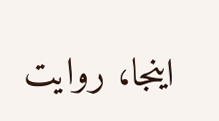اینجا، روایت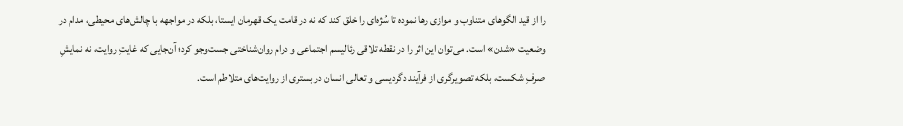را از قید الگوهای متناوب و موازی رها نموده تا سُژه‌ای را خلق کند که نه در قامت یک قهرمان ایستا، بلکه در مواجهه با چالش‌های محیطی، مدام در وضعیت «شدن» است. می‌توان این اثر را در نقطه تلاقی رئالیسم اجتماعی و درام روان‌شناختی جست‌وجو کرد؛ آن‌جایی که غایتِ روایت، نه نمایشِ صرفِ شکست، بلکه تصویرگری از فرآیند دگردیسی و تعالی انسان در بستری از روایت‌های متلاطم است.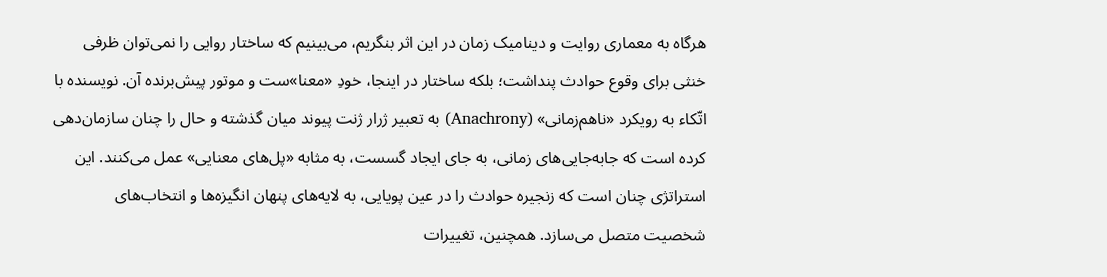هرگاه به معماری روایت و دینامیک زمان در این اثر بنگریم، می‌بینیم که ساختار روایی را نمی‌توان ظرفی خنثی برای وقوع حوادث پنداشت؛ بلکه ساختار در اینجا، خودِ «معنا»ست و موتور پیش‌برنده آن. نویسنده با اتّکاء به رویکرد «ناهم‌زمانی» (Anachrony) به تعبیر ژرار ژنت پیوند میان گذشته و حال را چنان سازمان‌دهی کرده است که جابه‌جایی‌های زمانی، به جای ایجاد گسست، به مثابه «پل‌های معنایی» عمل می‌کنند. این استراتژی چنان است که زنجیره حوادث را در عین پویایی، به لایه‌های پنهان انگیزه‌ها و انتخاب‌های شخصیت متصل می‌سازد. همچنین، تغییرات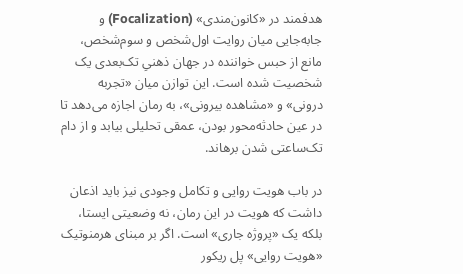هدفمند در «کانون‌مندی» (Focalization) و جابه‌جایی میان روایت اول‌شخص و سوم‌شخص، مانع از حبس خواننده در جهان ذهنیِ تک‌بعدی یک شخصیت شده است. این توازن میان «تجربه درونی» و «مشاهده بیرونی»، به رمان اجازه می‌دهد تا در عین حادثه‌محور بودن، عمقی تحلیلی بیابد و از دام تک‌ساعتی شدن برهاند.

در باب هویت روایی و تکامل وجودی نیز باید اذعان داشت که هویت در این رمان، نه وضعیتی ایستا، بلکه یک «پروژه جاری» است. اگر بر مبنای هرمنوتیک «هویت روایی» پل ریکور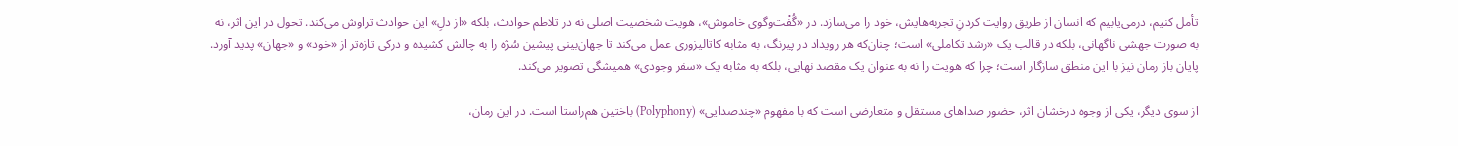تأمل کنیم، درمی‌یابیم که انسان از طریق روایت کردنِ تجربه‌هایش، خود را می‌سازد. در «گُفْت‌وگوی خاموش»، هویت شخصیت اصلی نه در تلاطم حوادث، بلکه «از دلِ» این حوادث تراوش می‌کند. تحول در این اثر، نه به صورت جهشی ناگهانی، بلکه در قالب یک «رشد تکاملی» است؛ چنان‌که هر رویداد در پیرنگ، به مثابه کاتالیزوری عمل می‌کند تا جهان‌بینی پیشین سُژه را به چالش کشیده و درکی تازه‌تر از «خود» و «جهان» پدید آورد. پایان باز رمان نیز با این منطق سازگار است؛ چرا که هویت را نه به عنوان یک مقصد نهایی، بلکه به مثابه یک «سفر وجودی» همیشگی تصویر می‌کند.

از سوی دیگر، یکی از وجوه درخشان اثر، حضور صداهای مستقل و متعارضی است که با مفهوم «چندصدایی» (Polyphony) باختین هم‌راستا است. در این رمان،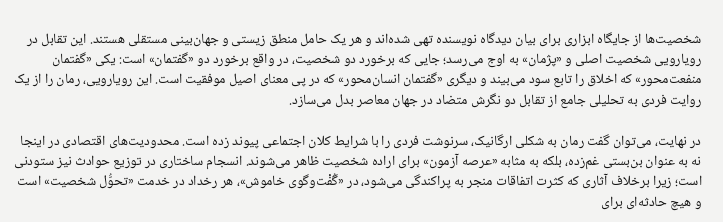شخصیت‌ها از جایگاه ابزاری برای بیان دیدگاه نویسنده تهی شده‌اند و هر یک حامل منطق زیستی و جهان‌بینی مستقلی هستند. این تقابل در رویارویی شخصیت اصلی و «پژمان» به اوج می‌رسد؛ جایی که برخورد دو شخصیت، در واقع برخورد دو «گفتمان» است: یکی «گفتمان منفعت‌محور» که اخلاق را تابع سود می‌بیند و دیگری «گفتمان انسان‌محور» که در پی معنای اصیل موفقیت است. این رویارویی، رمان را از یک روایت فردی به تحلیلی جامع از تقابل دو نگرش متضاد در جهان معاصر بدل می‌سازد.

در نهایت، می‌توان گفت رمان به شکلی ارگانیک، سرنوشت فردی را با شرایط کلان اجتماعی پیوند زده است. محدودیت‌های اقتصادی در اینجا نه به عنوان بن‌بستی غم‌زده، بلکه به مثابه «عرصه آزمون» برای اراده شخصیت ظاهر می‌شوند. انسجام ساختاری در توزیع حوادث نیز ستودنی است؛ زیرا برخلاف آثاری که کثرت اتفاقات منجر به پراکندگی می‌شود، در «گُفْت‌وگوی خاموش»، هر رخداد در خدمت «تحوُّل شخصیت» است و هیچ حادثه‌ای برای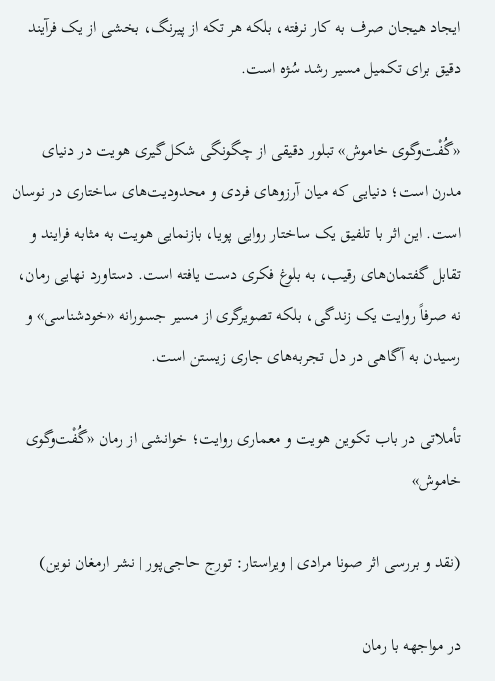ایجاد هیجان صرف به کار نرفته، بلکه هر تکه از پیرنگ، بخشی از یک فرآیند دقیق برای تکمیل مسیر رشد سُژه است.

«گُفْت‌وگوی خاموش» تبلور دقیقی از چگونگی شکل‌گیری هویت در دنیای مدرن است؛ دنیایی که میان آرزوهای فردی و محدودیت‌های ساختاری در نوسان است. این اثر با تلفیق یک ساختار روایی پویا، بازنمایی هویت به مثابه فرایند و تقابل گفتمان‌های رقیب، به بلوغ فکری دست یافته است. دستاورد نهایی رمان، نه صرفاً روایت یک زندگی، بلکه تصویرگری از مسیر جسورانه «خودشناسی» و رسیدن به آگاهی در دل تجربه‌های جاری زیستن است.

تأملاتی در باب تکوین هویت و معماری روایت؛ خوانشی از رمان «گُفْت‌وگوی خاموش»

(نقد و بررسی اثر صونا مرادی | ویراستار: تورج حاجی‌پور | نشر ارمغان نوین)

در مواجهه با رمان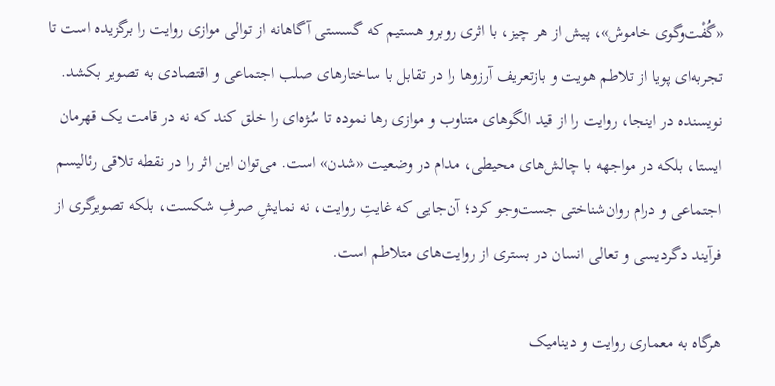«گُفْت‌وگوی خاموش»، پیش از هر چیز، با اثری روبرو هستیم که گسستی آگاهانه از توالی موازی روایت را برگزیده است تا تجربه‌ای پویا از تلاطم هویت و بازتعریف آرزوها را در تقابل با ساختارهای صلب اجتماعی و اقتصادی به تصویر بکشد. نویسنده در اینجا، روایت را از قید الگوهای متناوب و موازی رها نموده تا سُژه‌ای را خلق کند که نه در قامت یک قهرمان ایستا، بلکه در مواجهه با چالش‌های محیطی، مدام در وضعیت «شدن» است. می‌توان این اثر را در نقطه تلاقی رئالیسم اجتماعی و درام روان‌شناختی جست‌وجو کرد؛ آن‌جایی که غایتِ روایت، نه نمایشِ صرفِ شکست، بلکه تصویرگری از فرآیند دگردیسی و تعالی انسان در بستری از روایت‌های متلاطم است.

هرگاه به معماری روایت و دینامیک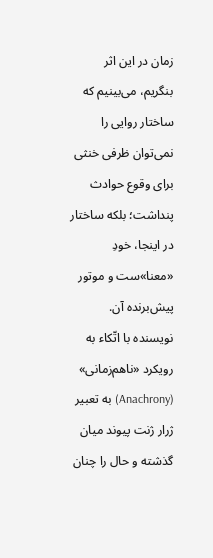زمان در این اثر بنگریم، می‌بینیم که ساختار روایی را نمی‌توان ظرفی خنثی برای وقوع حوادث پنداشت؛ بلکه ساختار در اینجا، خودِ «معنا»ست و موتور پیش‌برنده آن. نویسنده با اتّکاء به رویکرد «ناهم‌زمانی» (Anachrony) به تعبیر ژرار ژنت پیوند میان گذشته و حال را چنان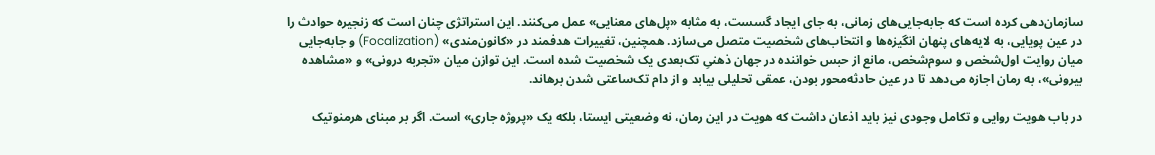سازمان‌دهی کرده است که جابه‌جایی‌های زمانی، به جای ایجاد گسست، به مثابه «پل‌های معنایی» عمل می‌کنند. این استراتژی چنان است که زنجیره حوادث را در عین پویایی، به لایه‌های پنهان انگیزه‌ها و انتخاب‌های شخصیت متصل می‌سازد. همچنین، تغییرات هدفمند در «کانون‌مندی» (Focalization) و جابه‌جایی میان روایت اول‌شخص و سوم‌شخص، مانع از حبس خواننده در جهان ذهنیِ تک‌بعدی یک شخصیت شده است. این توازن میان «تجربه درونی» و «مشاهده بیرونی»، به رمان اجازه می‌دهد تا در عین حادثه‌محور بودن، عمقی تحلیلی بیابد و از دام تک‌ساعتی شدن برهاند.

در باب هویت روایی و تکامل وجودی نیز باید اذعان داشت که هویت در این رمان، نه وضعیتی ایستا، بلکه یک «پروژه جاری» است. اگر بر مبنای هرمنوتیک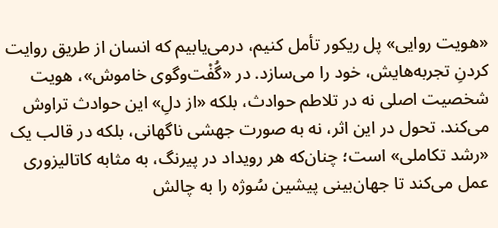«هویت روایی» پل ریکور تأمل کنیم، درمی‌یابیم که انسان از طریق روایت کردنِ تجربه‌هایش، خود را می‌سازد. در «گُفْت‌وگوی خاموش»، هویت شخصیت اصلی نه در تلاطم حوادث، بلکه «از دلِ» این حوادث تراوش می‌کند. تحول در این اثر، نه به صورت جهشی ناگهانی، بلکه در قالب یک «رشد تکاملی» است؛ چنان‌که هر رویداد در پیرنگ، به مثابه کاتالیزوری عمل می‌کند تا جهان‌بینی پیشین سُوژه را به چالش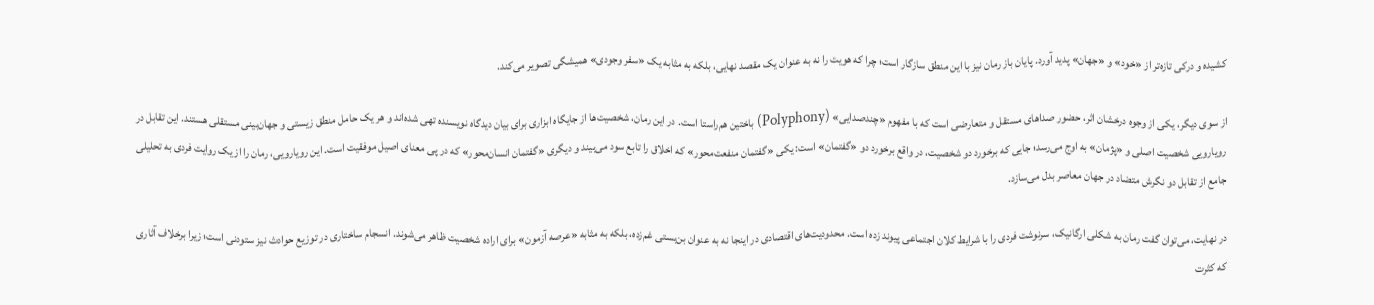کشیده و درکی تازه‌تر از «خود» و «جهان» پدید آورد. پایان باز رمان نیز با این منطق سازگار است؛ چرا که هویت را نه به عنوان یک مقصد نهایی، بلکه به مثابه یک «سفر وجودی» همیشگی تصویر می‌کند.

از سوی دیگر، یکی از وجوه درخشان اثر، حضور صداهای مستقل و متعارضی است که با مفهوم «چندصدایی» (Polyphony) باختین هم‌راستا است. در این رمان، شخصیت‌ها از جایگاه ابزاری برای بیان دیدگاه نویسنده تهی شده‌اند و هر یک حامل منطق زیستی و جهان‌بینی مستقلی هستند. این تقابل در رویارویی شخصیت اصلی و «پژمان» به اوج می‌رسد؛ جایی که برخورد دو شخصیت، در واقع برخورد دو «گفتمان» است: یکی «گفتمان منفعت‌محور» که اخلاق را تابع سود می‌بیند و دیگری «گفتمان انسان‌محور» که در پی معنای اصیل موفقیت است. این رویارویی، رمان را از یک روایت فردی به تحلیلی جامع از تقابل دو نگرش متضاد در جهان معاصر بدل می‌سازد.

در نهایت، می‌توان گفت رمان به شکلی ارگانیک، سرنوشت فردی را با شرایط کلان اجتماعی پیوند زده است. محدودیت‌های اقتصادی در اینجا نه به عنوان بن‌بستی غم‌زده، بلکه به مثابه «عرصه آزمون» برای اراده شخصیت ظاهر می‌شوند. انسجام ساختاری در توزیع حوادث نیز ستودنی است؛ زیرا برخلاف آثاری که کثرت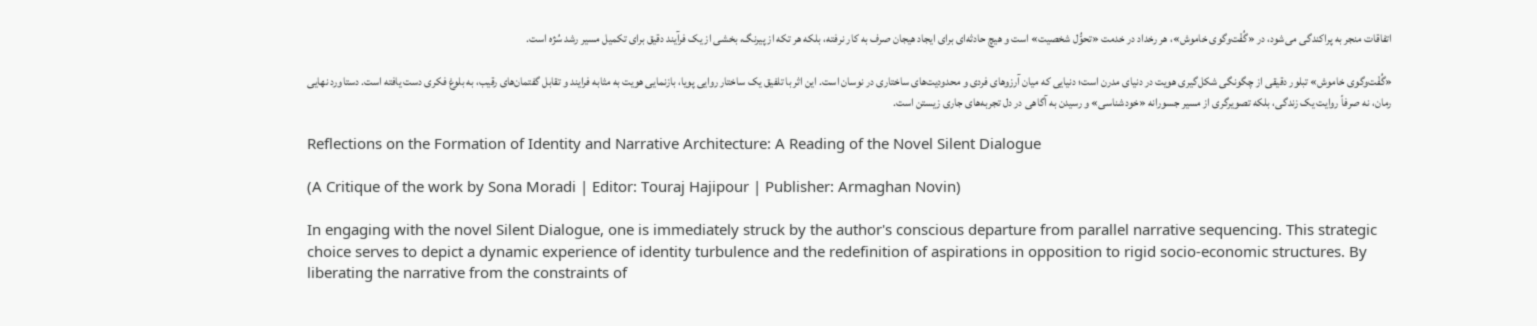اتفاقات منجر به پراکندگی می‌شود، در «گُفْت‌وگوی خاموش»، هر رخداد در خدمت «تحوُّل شخصیت» است و هیچ حادثه‌ای برای ایجاد هیجان صرف به کار نرفته، بلکه هر تکه از پیرنگ، بخشی از یک فرآیند دقیق برای تکمیل مسیر رشد سُژه است.

«گُفْت‌وگوی خاموش» تبلور دقیقی از چگونگی شکل‌گیری هویت در دنیای مدرن است؛ دنیایی که میان آرزوهای فردی و محدودیت‌های ساختاری در نوسان است. این اثر با تلفیق یک ساختار روایی پویا، بازنمایی هویت به مثابه فرایند و تقابل گفتمان‌های رقیب، به بلوغ فکری دست یافته است. دستاورد نهایی رمان، نه صرفاً روایت یک زندگی، بلکه تصویرگری از مسیر جسورانه «خودشناسی» و رسیدن به آگاهی در دل تجربه‌های جاری زیستن است.

Reflections on the Formation of Identity and Narrative Architecture: A Reading of the Novel Silent Dialogue

(A Critique of the work by Sona Moradi | Editor: Touraj Hajipour | Publisher: Armaghan Novin)

In engaging with the novel Silent Dialogue, one is immediately struck by the author's conscious departure from parallel narrative sequencing. This strategic choice serves to depict a dynamic experience of identity turbulence and the redefinition of aspirations in opposition to rigid socio-economic structures. By liberating the narrative from the constraints of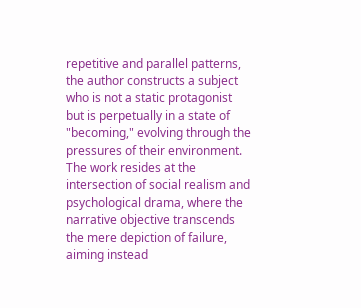repetitive and parallel patterns, the author constructs a subject who is not a static protagonist but is perpetually in a state of "becoming," evolving through the pressures of their environment. The work resides at the intersection of social realism and psychological drama, where the narrative objective transcends the mere depiction of failure, aiming instead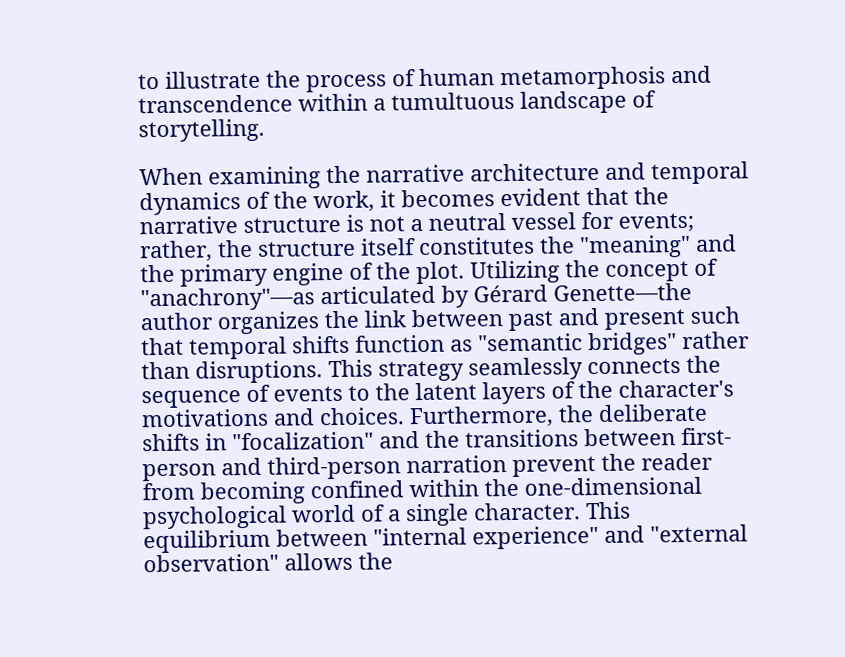to illustrate the process of human metamorphosis and transcendence within a tumultuous landscape of storytelling.

When examining the narrative architecture and temporal dynamics of the work, it becomes evident that the narrative structure is not a neutral vessel for events; rather, the structure itself constitutes the "meaning" and the primary engine of the plot. Utilizing the concept of "anachrony"—as articulated by Gérard Genette—the author organizes the link between past and present such that temporal shifts function as "semantic bridges" rather than disruptions. This strategy seamlessly connects the sequence of events to the latent layers of the character's motivations and choices. Furthermore, the deliberate shifts in "focalization" and the transitions between first-person and third-person narration prevent the reader from becoming confined within the one-dimensional psychological world of a single character. This equilibrium between "internal experience" and "external observation" allows the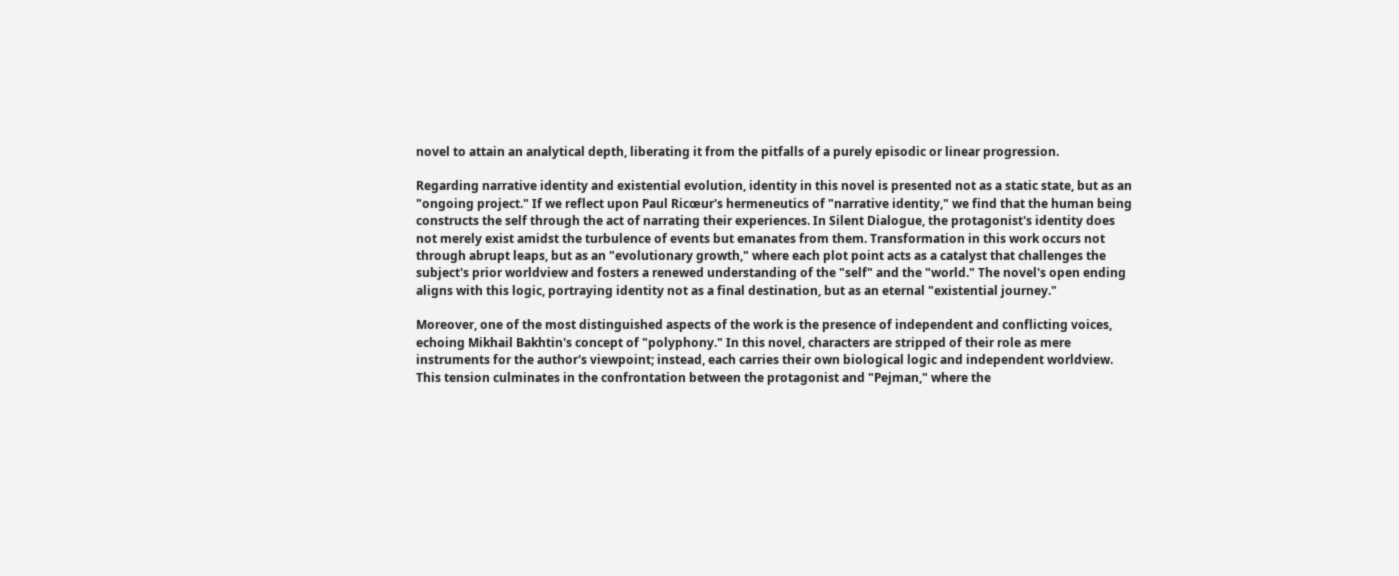novel to attain an analytical depth, liberating it from the pitfalls of a purely episodic or linear progression.

Regarding narrative identity and existential evolution, identity in this novel is presented not as a static state, but as an "ongoing project." If we reflect upon Paul Ricœur's hermeneutics of "narrative identity," we find that the human being constructs the self through the act of narrating their experiences. In Silent Dialogue, the protagonist's identity does not merely exist amidst the turbulence of events but emanates from them. Transformation in this work occurs not through abrupt leaps, but as an "evolutionary growth," where each plot point acts as a catalyst that challenges the subject's prior worldview and fosters a renewed understanding of the "self" and the "world." The novel's open ending aligns with this logic, portraying identity not as a final destination, but as an eternal "existential journey."

Moreover, one of the most distinguished aspects of the work is the presence of independent and conflicting voices, echoing Mikhail Bakhtin's concept of "polyphony." In this novel, characters are stripped of their role as mere instruments for the author's viewpoint; instead, each carries their own biological logic and independent worldview. This tension culminates in the confrontation between the protagonist and "Pejman," where the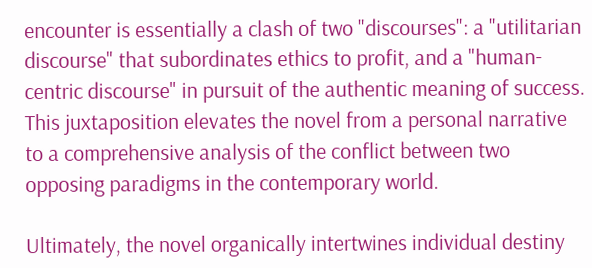encounter is essentially a clash of two "discourses": a "utilitarian discourse" that subordinates ethics to profit, and a "human-centric discourse" in pursuit of the authentic meaning of success. This juxtaposition elevates the novel from a personal narrative to a comprehensive analysis of the conflict between two opposing paradigms in the contemporary world.

Ultimately, the novel organically intertwines individual destiny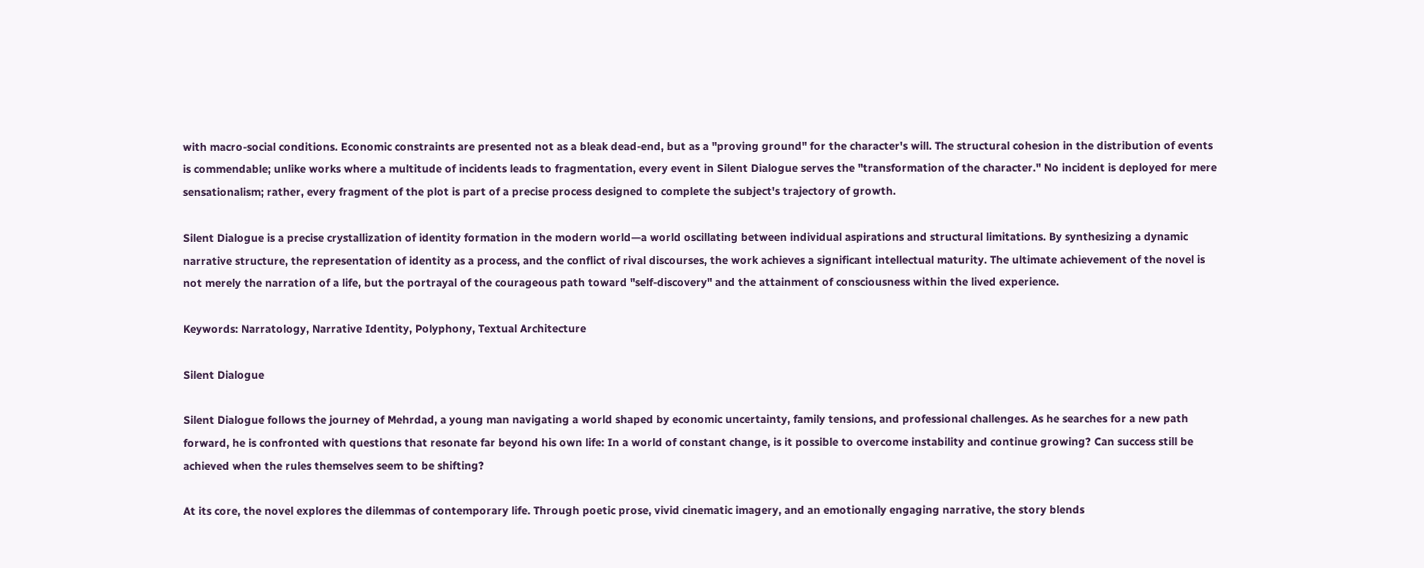with macro-social conditions. Economic constraints are presented not as a bleak dead-end, but as a "proving ground" for the character's will. The structural cohesion in the distribution of events is commendable; unlike works where a multitude of incidents leads to fragmentation, every event in Silent Dialogue serves the "transformation of the character." No incident is deployed for mere sensationalism; rather, every fragment of the plot is part of a precise process designed to complete the subject's trajectory of growth.

Silent Dialogue is a precise crystallization of identity formation in the modern world—a world oscillating between individual aspirations and structural limitations. By synthesizing a dynamic narrative structure, the representation of identity as a process, and the conflict of rival discourses, the work achieves a significant intellectual maturity. The ultimate achievement of the novel is not merely the narration of a life, but the portrayal of the courageous path toward "self-discovery" and the attainment of consciousness within the lived experience.

Keywords: Narratology, Narrative Identity, Polyphony, Textual Architecture

Silent Dialogue

Silent Dialogue follows the journey of Mehrdad, a young man navigating a world shaped by economic uncertainty, family tensions, and professional challenges. As he searches for a new path forward, he is confronted with questions that resonate far beyond his own life: In a world of constant change, is it possible to overcome instability and continue growing? Can success still be achieved when the rules themselves seem to be shifting?

At its core, the novel explores the dilemmas of contemporary life. Through poetic prose, vivid cinematic imagery, and an emotionally engaging narrative, the story blends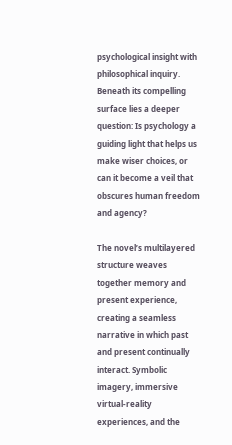psychological insight with philosophical inquiry. Beneath its compelling surface lies a deeper question: Is psychology a guiding light that helps us make wiser choices, or can it become a veil that obscures human freedom and agency?

The novel’s multilayered structure weaves together memory and present experience, creating a seamless narrative in which past and present continually interact. Symbolic imagery, immersive virtual-reality experiences, and the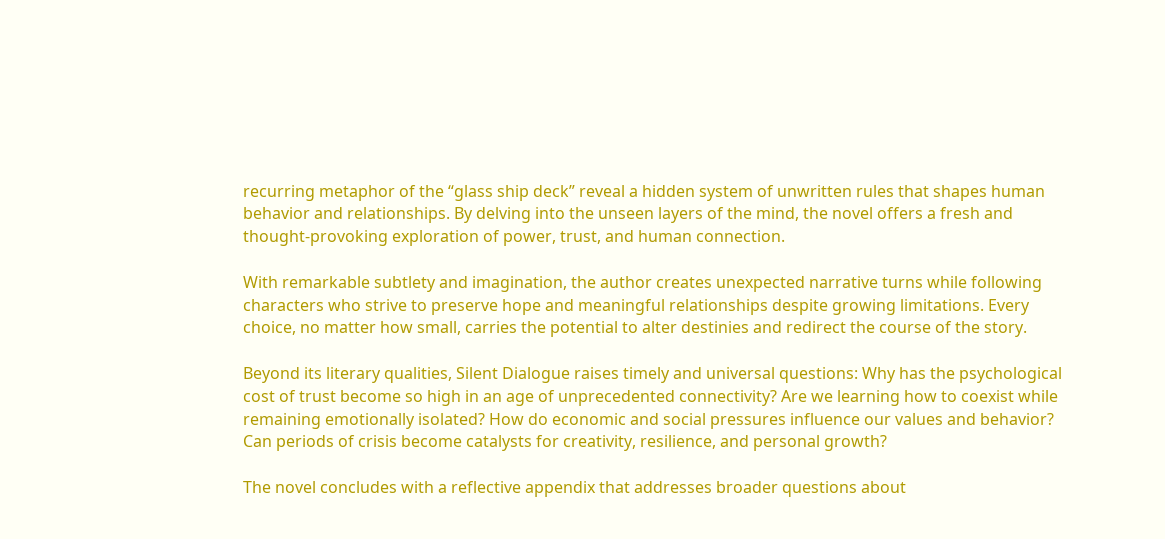recurring metaphor of the “glass ship deck” reveal a hidden system of unwritten rules that shapes human behavior and relationships. By delving into the unseen layers of the mind, the novel offers a fresh and thought-provoking exploration of power, trust, and human connection.

With remarkable subtlety and imagination, the author creates unexpected narrative turns while following characters who strive to preserve hope and meaningful relationships despite growing limitations. Every choice, no matter how small, carries the potential to alter destinies and redirect the course of the story.

Beyond its literary qualities, Silent Dialogue raises timely and universal questions: Why has the psychological cost of trust become so high in an age of unprecedented connectivity? Are we learning how to coexist while remaining emotionally isolated? How do economic and social pressures influence our values and behavior? Can periods of crisis become catalysts for creativity, resilience, and personal growth?

The novel concludes with a reflective appendix that addresses broader questions about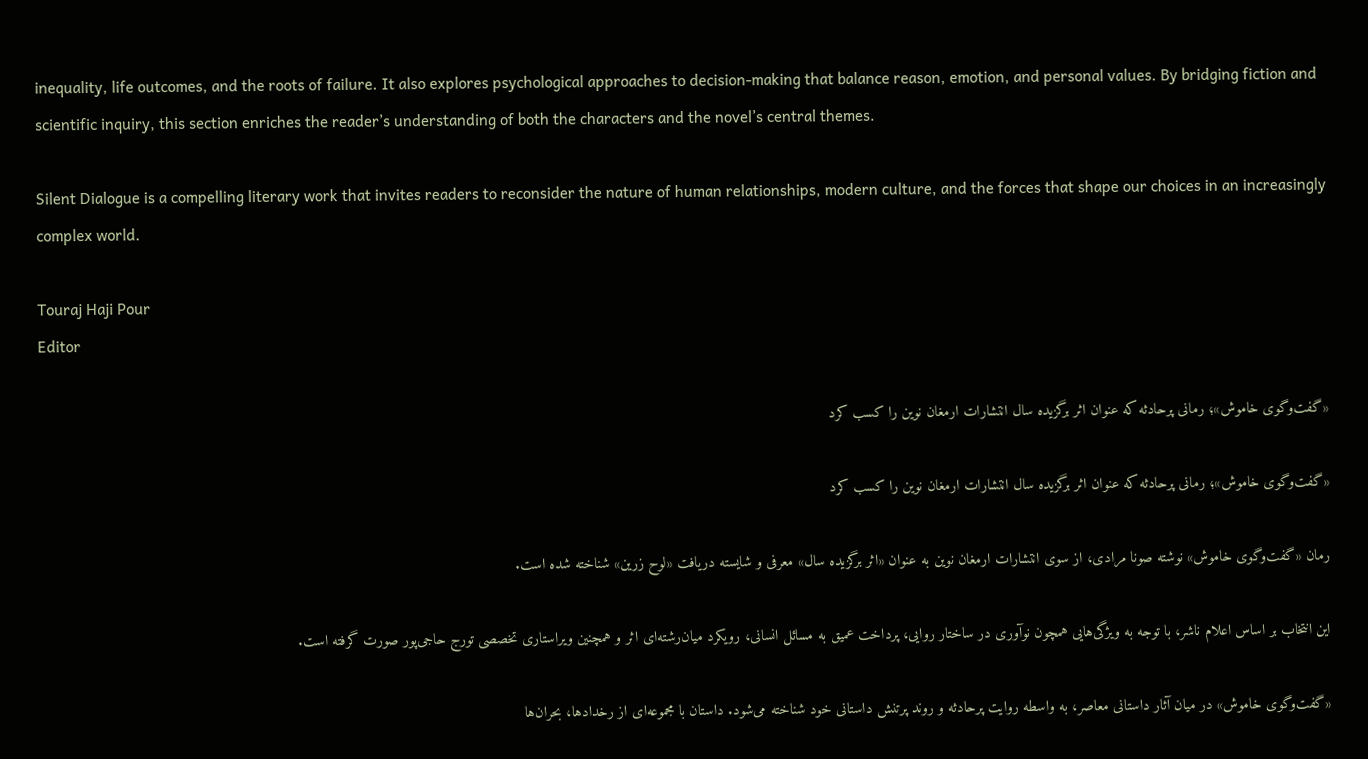inequality, life outcomes, and the roots of failure. It also explores psychological approaches to decision-making that balance reason, emotion, and personal values. By bridging fiction and scientific inquiry, this section enriches the reader’s understanding of both the characters and the novel’s central themes.

Silent Dialogue is a compelling literary work that invites readers to reconsider the nature of human relationships, modern culture, and the forces that shape our choices in an increasingly complex world.

Touraj Haji Pour
Editor

«گفت‌وگوی خاموش»؛ رمانی پرحادثه که عنوان اثر برگزیده سال انتشارات ارمغان نوین را کسب کرد

«گفت‌وگوی خاموش»؛ رمانی پرحادثه که عنوان اثر برگزیده سال انتشارات ارمغان نوین را کسب کرد

رمان «گفت‌وگوی خاموش» نوشته صونا مرادی، از سوی انتشارات ارمغان نوین به عنوان «اثر برگزیده سال» معرفی و شایسته دریافت «لوح زرین» شناخته شده است.

این انتخاب بر اساس اعلام ناشر، با توجه به ویژگی‌هایی همچون نوآوری در ساختار روایی، پرداخت عمیق به مسائل انسانی، رویکرد میان‌رشته‌ای اثر و همچنین ویراستاری تخصصی تورج حاجی‌پور صورت گرفته است.

«گفت‌وگوی خاموش» در میان آثار داستانی معاصر، به واسطه روایت پرحادثه و روند پرتنش داستانی خود شناخته می‌شود. داستان با مجموعه‌ای از رخدادها، بحران‌ها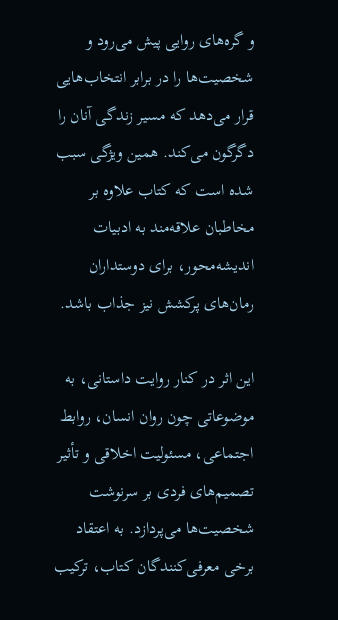و گره‌های روایی پیش می‌رود و شخصیت‌ها را در برابر انتخاب‌هایی قرار می‌دهد که مسیر زندگی آنان را دگرگون می‌کند. همین ویژگی سبب شده است که کتاب علاوه بر مخاطبان علاقه‌مند به ادبیات اندیشه‌محور، برای دوستداران رمان‌های پرکشش نیز جذاب باشد.

این اثر در کنار روایت داستانی، به موضوعاتی چون روان انسان، روابط اجتماعی، مسئولیت اخلاقی و تأثیر تصمیم‌های فردی بر سرنوشت شخصیت‌ها می‌پردازد. به اعتقاد برخی معرفی‌کنندگان کتاب، ترکیب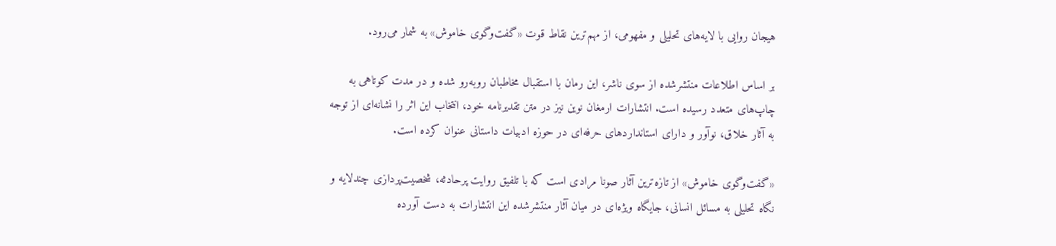هیجان روایی با لایه‌های تحلیلی و مفهومی، از مهم‌ترین نقاط قوت «گفت‌وگوی خاموش» به شمار می‌رود.

بر اساس اطلاعات منتشرشده از سوی ناشر، این رمان با استقبال مخاطبان روبه‌رو شده و در مدت کوتاهی به چاپ‌های متعدد رسیده است. انتشارات ارمغان نوین نیز در متن تقدیرنامه خود، انتخاب این اثر را نشانه‌ای از توجه به آثار خلاق، نوآور و دارای استانداردهای حرفه‌ای در حوزه ادبیات داستانی عنوان کرده است.

«گفت‌وگوی خاموش» از تازه‌ترین آثار صونا مرادی است که با تلفیق روایت پرحادثه، شخصیت‌پردازی چندلایه و نگاه تحلیلی به مسائل انسانی، جایگاه ویژه‌ای در میان آثار منتشرشده این انتشارات به دست آورده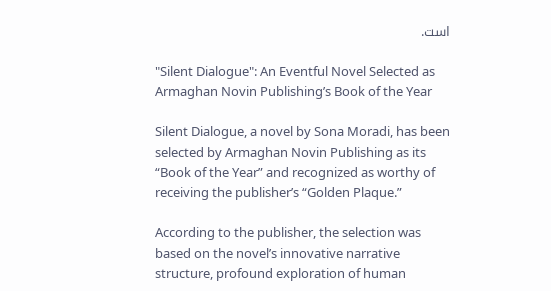است.

"Silent Dialogue": An Eventful Novel Selected as Armaghan Novin Publishing’s Book of the Year

Silent Dialogue, a novel by Sona Moradi, has been selected by Armaghan Novin Publishing as its “Book of the Year” and recognized as worthy of receiving the publisher’s “Golden Plaque.”

According to the publisher, the selection was based on the novel’s innovative narrative structure, profound exploration of human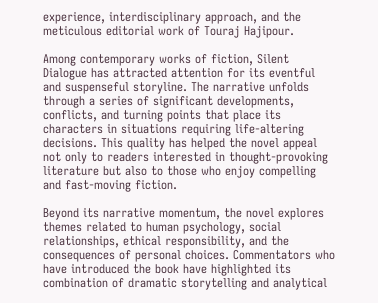experience, interdisciplinary approach, and the meticulous editorial work of Touraj Hajipour.

Among contemporary works of fiction, Silent Dialogue has attracted attention for its eventful and suspenseful storyline. The narrative unfolds through a series of significant developments, conflicts, and turning points that place its characters in situations requiring life-altering decisions. This quality has helped the novel appeal not only to readers interested in thought-provoking literature but also to those who enjoy compelling and fast-moving fiction.

Beyond its narrative momentum, the novel explores themes related to human psychology, social relationships, ethical responsibility, and the consequences of personal choices. Commentators who have introduced the book have highlighted its combination of dramatic storytelling and analytical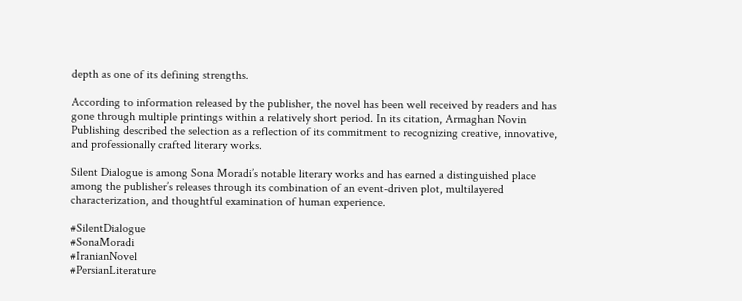depth as one of its defining strengths.

According to information released by the publisher, the novel has been well received by readers and has gone through multiple printings within a relatively short period. In its citation, Armaghan Novin Publishing described the selection as a reflection of its commitment to recognizing creative, innovative, and professionally crafted literary works.

Silent Dialogue is among Sona Moradi’s notable literary works and has earned a distinguished place among the publisher’s releases through its combination of an event-driven plot, multilayered characterization, and thoughtful examination of human experience.

#SilentDialogue
#SonaMoradi
#IranianNovel
#PersianLiterature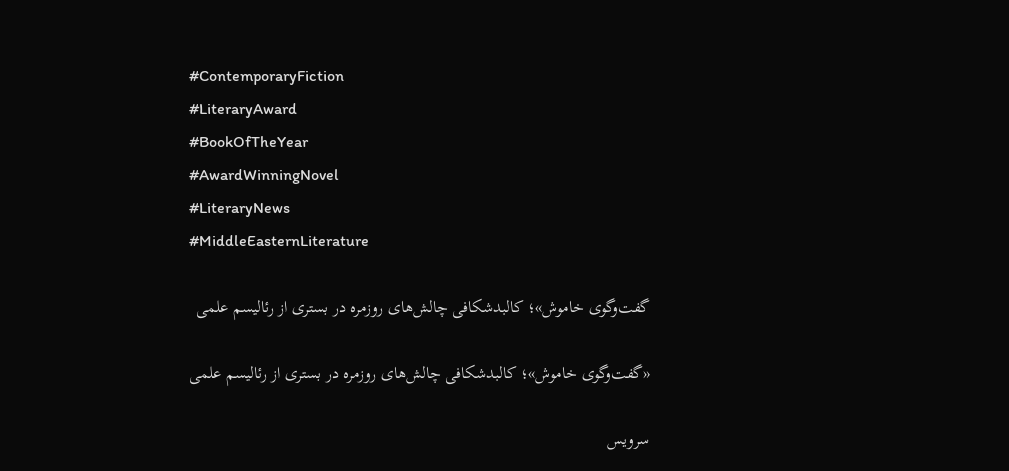#ContemporaryFiction
#LiteraryAward
#BookOfTheYear
#AwardWinningNovel
#LiteraryNews
#MiddleEasternLiterature

گفت‌وگوی خاموش»؛ کالبدشکافی چالش‌های روزمره در بستری از رئالیسم علمی

«گفت‌وگوی خاموش»؛ کالبدشکافی چالش‌های روزمره در بستری از رئالیسم علمی

سرویس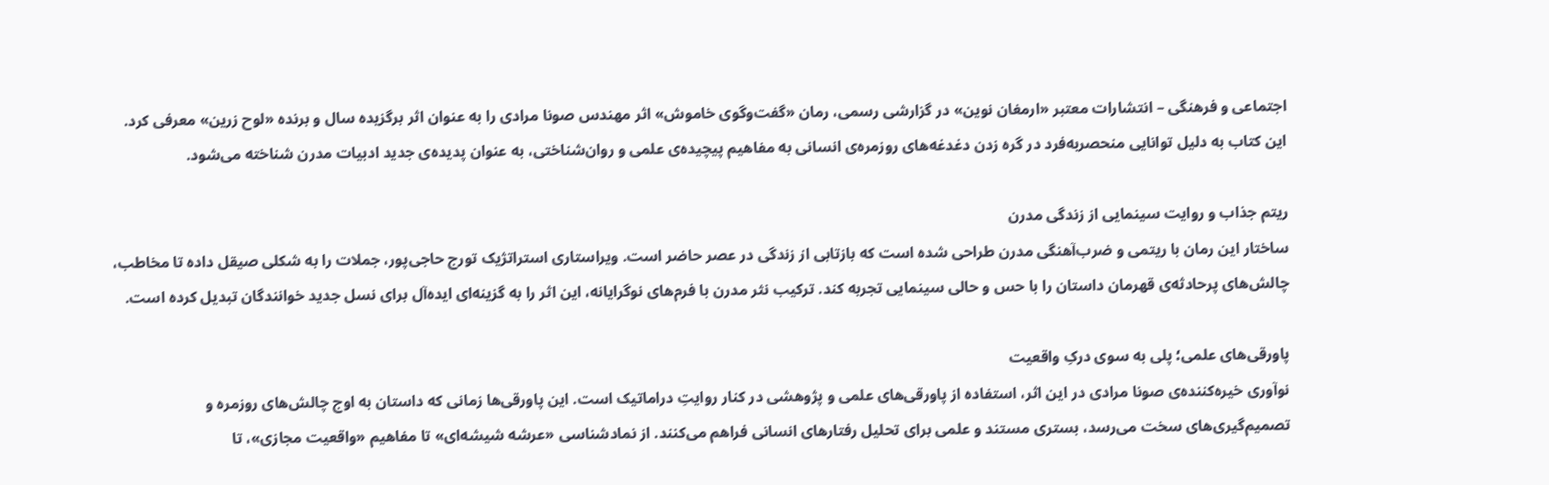اجتماعی و فرهنگی – انتشارات معتبر «ارمغان نوین» در گزارشی رسمی، رمان «گفت‌وگوی خاموش» اثر مهندس صونا مرادی را به عنوان اثر برگزیده سال و برنده «لوح زرین» معرفی کرد. این کتاب به دلیل توانایی منحصربه‌فرد در گره زدن دغدغه‌های روزمره‌ی انسانی به مفاهیم پیچیده‌ی علمی و روان‌شناختی، به عنوان پدیده‌ی جدید ادبیات مدرن شناخته می‌شود.

ریتم جذاب و روایت سینمایی از زندگی مدرن
ساختار این رمان با ریتمی و ضرب‌آهنگی مدرن طراحی شده است که بازتابی از زندگی در عصر حاضر است. ویراستاری استراتژیک تورج حاجی‌پور، جملات را به شکلی صیقل داده تا مخاطب، چالش‌های پرحادثه‌ی قهرمان داستان را با حس و حالی سینمایی تجربه کند. ترکیب نثر مدرن با فرم‌های نوگرایانه، این اثر را به گزینه‌ای ایده‌آل برای نسل جدید خوانندگان تبدیل کرده است.

پاورقی‌های علمی؛ پلی به سوی درکِ واقعیت
نوآوری خیره‌کننده‌ی صونا مرادی در این اثر، استفاده از پاورقی‌های علمی و پژوهشی در کنار روایتِ دراماتیک است. این پاورقی‌ها زمانی که داستان به اوج چالش‌های روزمره و تصمیم‌گیری‌های سخت می‌رسد، بستری مستند و علمی برای تحلیل رفتارهای انسانی فراهم می‌کنند. از نمادشناسی «عرشه شیشه‌ای» تا مفاهیم «واقعیت مجازی»، تا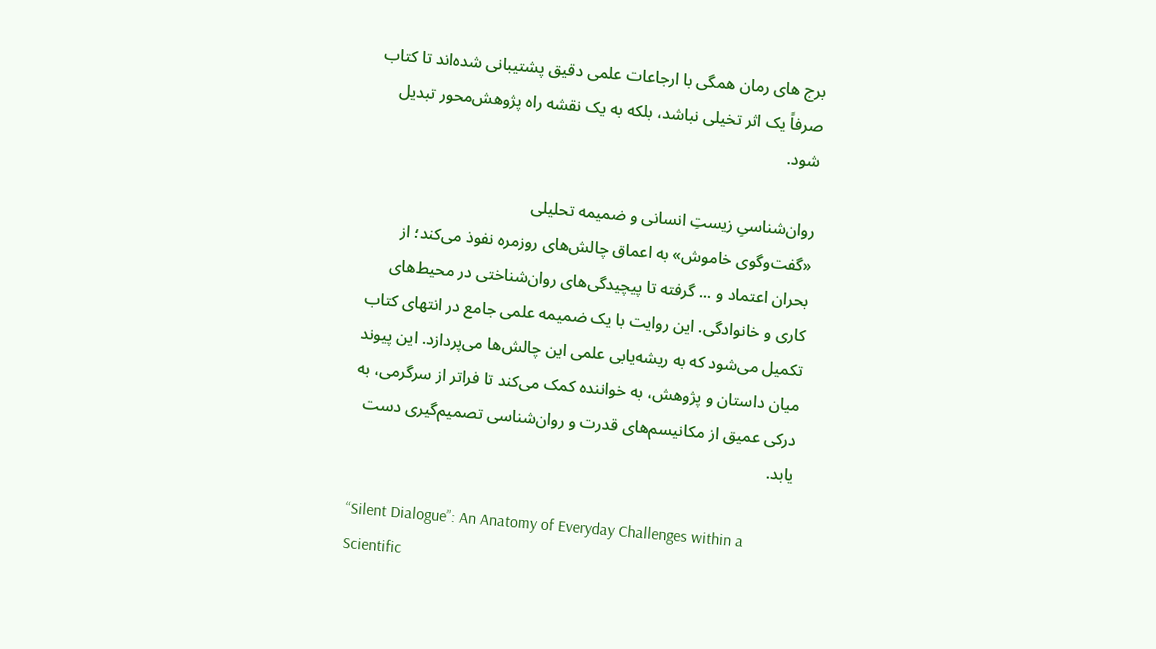برج های رمان همگی با ارجاعات علمی دقیق پشتیبانی شده‌اند تا کتاب صرفاً یک اثر تخیلی نباشد، بلکه به یک نقشه راه پژوهش‌محور تبدیل شود.

روان‌شناسیِ زیستِ انسانی و ضمیمه تحلیلی
«گفت‌وگوی خاموش» به اعماق چالش‌های روزمره نفوذ می‌کند؛ از بحران اعتماد و ... گرفته تا پیچیدگی‌های روان‌شناختی در محیط‌های کاری و خانوادگی. این روایت با یک ضمیمه علمی جامع در انتهای کتاب تکمیل می‌شود که به ریشه‌یابی علمی این چالش‌ها می‌پردازد. این پیوند میان داستان و پژوهش، به خواننده کمک می‌کند تا فراتر از سرگرمی، به درکی عمیق از مکانیسم‌های قدرت و روان‌شناسی تصمیم‌گیری دست یابد.

“Silent Dialogue”: An Anatomy of Everyday Challenges within a Scientific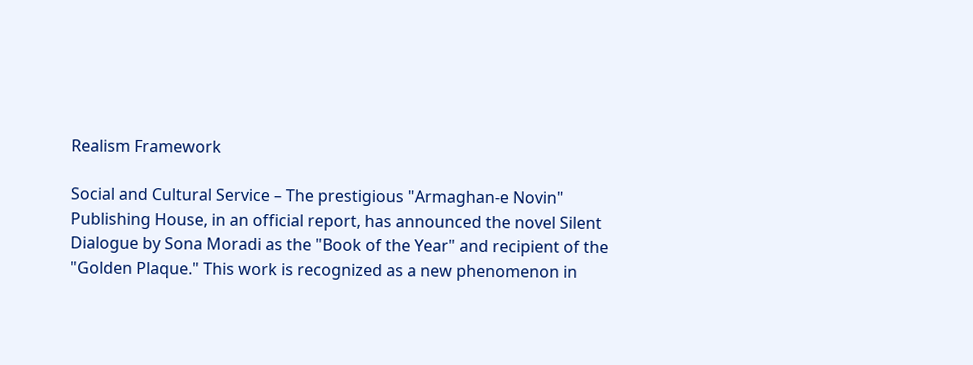Realism Framework

Social and Cultural Service – The prestigious "Armaghan-e Novin" Publishing House, in an official report, has announced the novel Silent Dialogue by Sona Moradi as the "Book of the Year" and recipient of the "Golden Plaque." This work is recognized as a new phenomenon in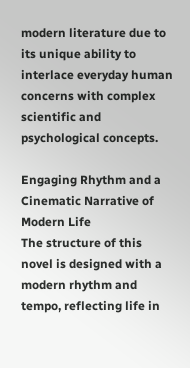modern literature due to its unique ability to interlace everyday human concerns with complex scientific and psychological concepts.

Engaging Rhythm and a Cinematic Narrative of Modern Life
The structure of this novel is designed with a modern rhythm and tempo, reflecting life in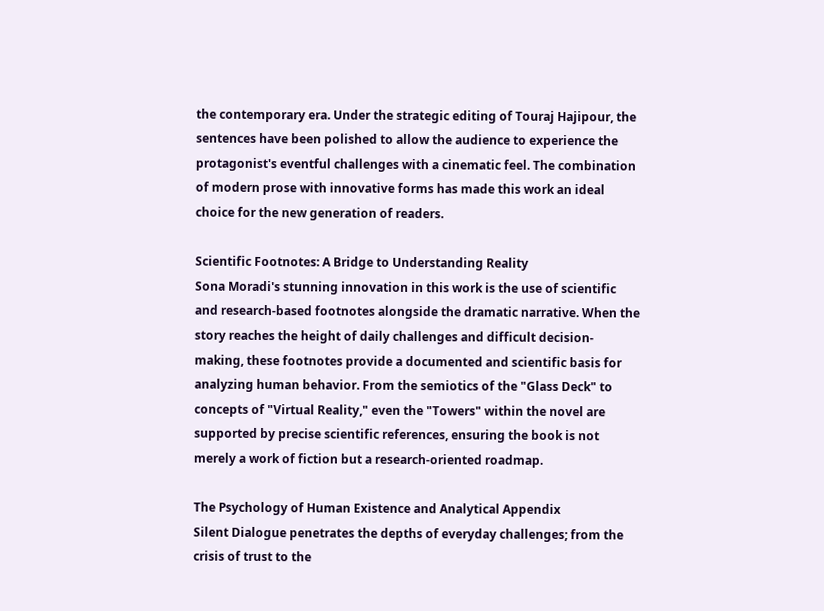the contemporary era. Under the strategic editing of Touraj Hajipour, the sentences have been polished to allow the audience to experience the protagonist's eventful challenges with a cinematic feel. The combination of modern prose with innovative forms has made this work an ideal choice for the new generation of readers.

Scientific Footnotes: A Bridge to Understanding Reality
Sona Moradi's stunning innovation in this work is the use of scientific and research-based footnotes alongside the dramatic narrative. When the story reaches the height of daily challenges and difficult decision-making, these footnotes provide a documented and scientific basis for analyzing human behavior. From the semiotics of the "Glass Deck" to concepts of "Virtual Reality," even the "Towers" within the novel are supported by precise scientific references, ensuring the book is not merely a work of fiction but a research-oriented roadmap.

The Psychology of Human Existence and Analytical Appendix
Silent Dialogue penetrates the depths of everyday challenges; from the crisis of trust to the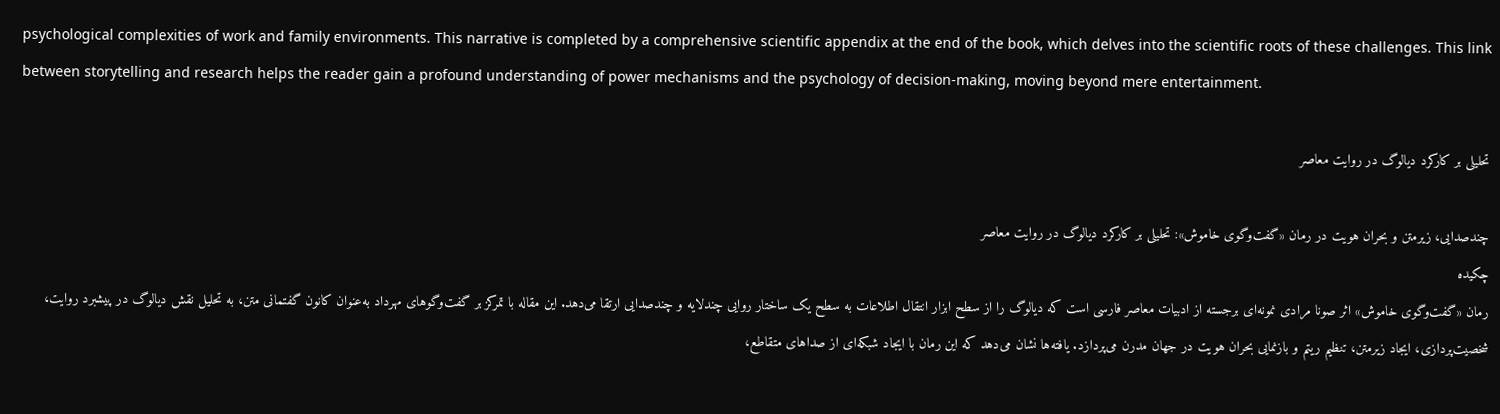psychological complexities of work and family environments. This narrative is completed by a comprehensive scientific appendix at the end of the book, which delves into the scientific roots of these challenges. This link between storytelling and research helps the reader gain a profound understanding of power mechanisms and the psychology of decision-making, moving beyond mere entertainment.

تحلیلی بر کارکرد دیالوگ در روایت معاصر

چندصدایی، زیرمتن و بحران هویت در رمان «گفت‌وگوی خاموش»: تحلیلی بر کارکرد دیالوگ در روایت معاصر
چکیده
رمان «گفت‌وگوی خاموش» اثر صونا مرادی نمونه‌ای برجسته از ادبیات معاصر فارسی است که دیالوگ را از سطح ابزار انتقال اطلاعات به سطح یک ساختار روایی چندلایه و چندصدایی ارتقا می‌دهد. این مقاله با تمرکز بر گفت‌وگوهای مهرداد به‌عنوان کانون گفتمانی متن، به تحلیل نقش دیالوگ در پیشبرد روایت، شخصیت‌پردازی، ایجاد زیرمتن، تنظیم ریتم و بازنمایی بحران هویت در جهان مدرن می‌پردازد. یافته‌ها نشان می‌دهد که این رمان با ایجاد شبکه‌ای از صداهای متقاطع،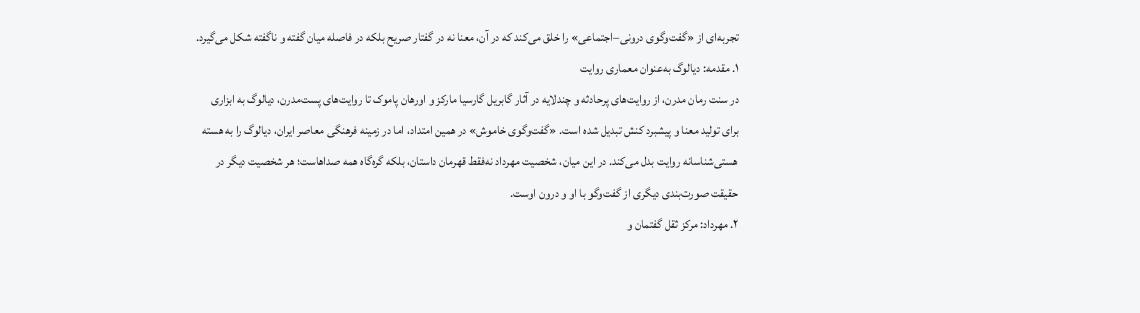تجربه‌ای از «گفت‌وگوی درونی–اجتماعی» را خلق می‌کند که در آن، معنا نه در گفتار صریح بلکه در فاصله میان گفته و ناگفته شکل می‌گیرد.
۱. مقدمه: دیالوگ به‌عنوان معماری روایت
در سنت رمان مدرن، از روایت‌های پرحادثه و چندلایه در آثار گابریل گارسیا مارکز و اورهان پاموک تا روایت‌های پست‌مدرن، دیالوگ به ابزاری برای تولید معنا و پیشبرد کنش تبدیل شده است. «گفت‌وگوی خاموش» در همین امتداد، اما در زمینه فرهنگی معاصر ایران، دیالوگ را به هسته هستی‌شناسانه روایت بدل می‌کند. در این میان، شخصیت مهرداد نه‌فقط قهرمان داستان، بلکه گره‌گاه همه صداهاست؛ هر شخصیت دیگر در حقیقت صورت‌بندی دیگری از گفت‌وگو با او و درون اوست.
۲. مهرداد: مرکز ثقل گفتمان و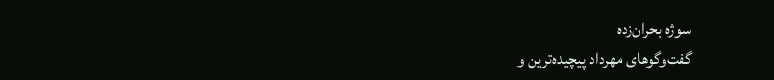سوژه بحران‌زده
گفت‌وگوهای مهرداد پیچیده‌ترین و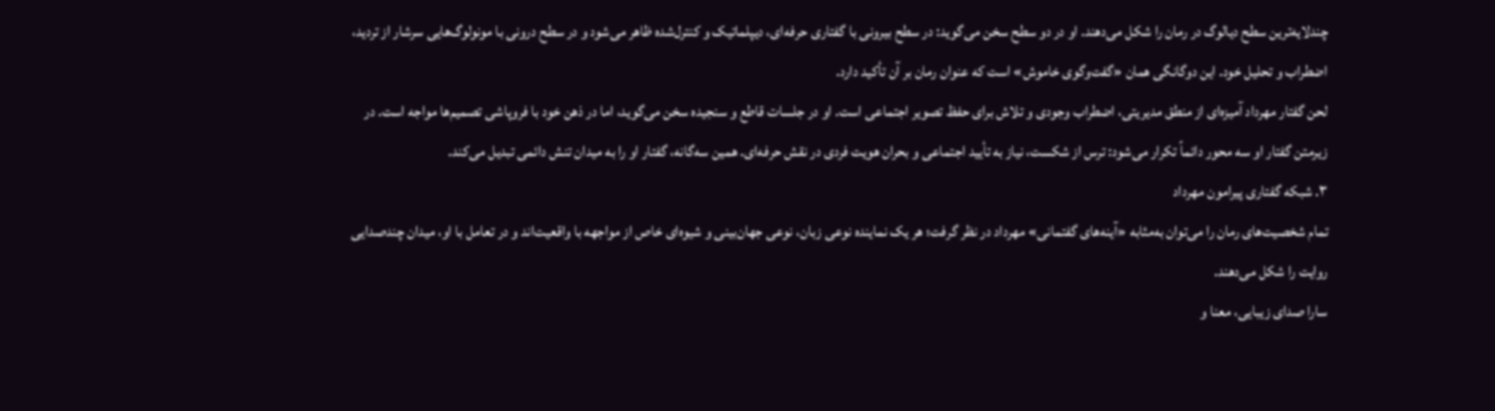چندلایه‌ترین سطح دیالوگ در رمان را شکل می‌دهند. او در دو سطح سخن می‌گوید: در سطح بیرونی با گفتاری حرفه‌ای، دیپلماتیک و کنترل‌شده ظاهر می‌شود و در سطح درونی با مونولوگ‌هایی سرشار از تردید، اضطراب و تحلیل خود. این دوگانگی همان «گفت‌وگوی خاموش» است که عنوان رمان بر آن تأکید دارد.
لحن گفتار مهرداد آمیزه‌ای از منطق مدیریتی، اضطراب وجودی و تلاش برای حفظ تصویر اجتماعی است. او در جلسات قاطع و سنجیده سخن می‌گوید، اما در ذهن خود با فروپاشی تصمیم‌ها مواجه است. در زیرمتن گفتار او سه محور دائماً تکرار می‌شود: ترس از شکست، نیاز به تأیید اجتماعی و بحران هویت فردی در نقش حرفه‌ای. همین سه‌گانه، گفتار او را به میدان تنش دائمی تبدیل می‌کند.
۳. شبکه گفتاری پیرامون مهرداد
تمام شخصیت‌های رمان را می‌توان به‌مثابه «آینه‌های گفتمانی» مهرداد در نظر گرفت؛ هر یک نماینده نوعی زبان، نوعی جهان‌بینی و شیوه‌ای خاص از مواجهه با واقعیت‌اند و در تعامل با او، میدان چندصدایی روایت را شکل می‌دهند.
سارا صدای زیبایی، معنا و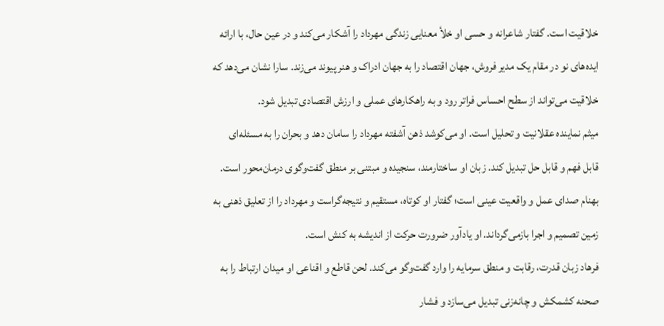خلاقیت است. گفتار شاعرانه و حسی او خلأ معنایی زندگی مهرداد را آشکار می‌کند و در عین حال، با ارائه ایده‌های نو در مقام یک مدیر فروش، جهان اقتصاد را به جهان ادراک و هنر پیوند می‌زند. سارا نشان می‌دهد که خلاقیت می‌تواند از سطح احساس فراتر رود و به راهکارهای عملی و ارزش اقتصادی تبدیل شود.
میثم نماینده عقلانیت و تحلیل است. او می‌کوشد ذهن آشفته مهرداد را سامان دهد و بحران را به مسئله‌ای قابل فهم و قابل حل تبدیل کند. زبان او ساختارمند، سنجیده و مبتنی بر منطق گفت‌وگوی درمان‌محور است.
بهنام صدای عمل و واقعیت عینی است؛ گفتار او کوتاه، مستقیم و نتیجه‌گراست و مهرداد را از تعلیق ذهنی به زمین تصمیم و اجرا بازمی‌گرداند. او یادآور ضرورت حرکت از اندیشه به کنش است.
فرهاد زبان قدرت، رقابت و منطق سرمایه را وارد گفت‌وگو می‌کند. لحن قاطع و اقناعی او میدان ارتباط را به صحنه کشمکش و چانه‌زنی تبدیل می‌سازد و فشار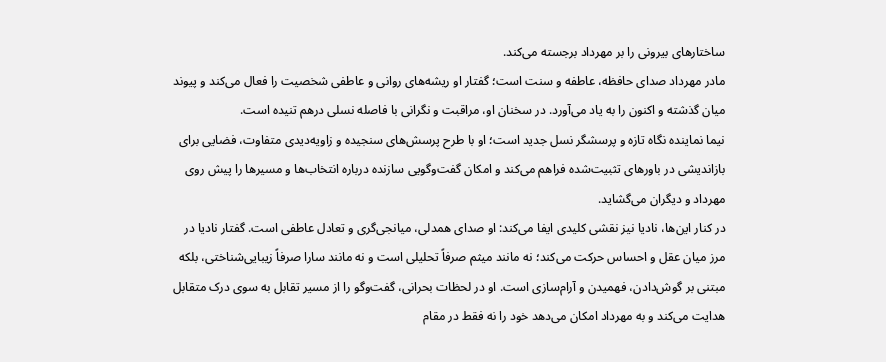ساختارهای بیرونی را بر مهرداد برجسته می‌کند.
مادر مهرداد صدای حافظه، عاطفه و سنت است؛ گفتار او ریشه‌های روانی و عاطفی شخصیت را فعال می‌کند و پیوند میان گذشته و اکنون را به یاد می‌آورد. در سخنان او، مراقبت و نگرانی با فاصله نسلی درهم تنیده است.
نیما نماینده نگاه تازه و پرسشگر نسل جدید است؛ او با طرح پرسش‌های سنجیده و زاویه‌دیدی متفاوت، فضایی برای بازاندیشی در باورهای تثبیت‌شده فراهم می‌کند و امکان گفت‌وگویی سازنده درباره انتخاب‌ها و مسیرها را پیش روی مهرداد و دیگران می‌گشاید.
در کنار این‌ها، نادیا نیز نقشی کلیدی ایفا می‌کند: او صدای همدلی، میانجی‌گری و تعادل عاطفی است. گفتار نادیا در مرز میان عقل و احساس حرکت می‌کند؛ نه مانند میثم صرفاً تحلیلی است و نه مانند سارا صرفاً زیبایی‌شناختی، بلکه مبتنی بر گوش‌دادن، فهمیدن و آرام‌سازی است. او در لحظات بحرانی، گفت‌وگو را از مسیر تقابل به سوی درک متقابل هدایت می‌کند و به مهرداد امکان می‌دهد خود را نه فقط در مقام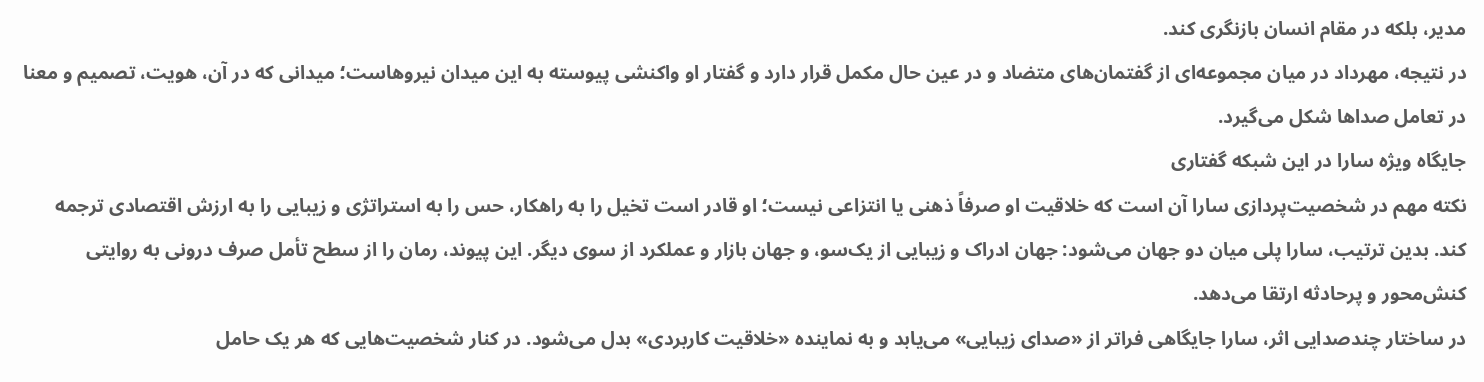مدیر، بلکه در مقام انسان بازنگری کند.
در نتیجه، مهرداد در میان مجموعه‌ای از گفتمان‌های متضاد و در عین حال مکمل قرار دارد و گفتار او واکنشی پیوسته به این میدان نیروهاست؛ میدانی که در آن، هویت، تصمیم و معنا در تعامل صداها شکل می‌گیرد.
جایگاه ویژه سارا در این شبکه گفتاری
نکته مهم در شخصیت‌پردازی سارا آن است که خلاقیت او صرفاً ذهنی یا انتزاعی نیست؛ او قادر است تخیل را به راهکار، حس را به استراتژی و زیبایی را به ارزش اقتصادی ترجمه کند. بدین ترتیب، سارا پلی میان دو جهان می‌شود: جهان ادراک و زیبایی از یک‌سو، و جهان بازار و عملکرد از سوی دیگر. این پیوند، رمان را از سطح تأمل صرف درونی به روایتی کنش‌محور و پرحادثه ارتقا می‌دهد.
در ساختار چندصدایی اثر، سارا جایگاهی فراتر از «صدای زیبایی» می‌یابد و به نماینده «خلاقیت کاربردی» بدل می‌شود. در کنار شخصیت‌هایی که هر یک حامل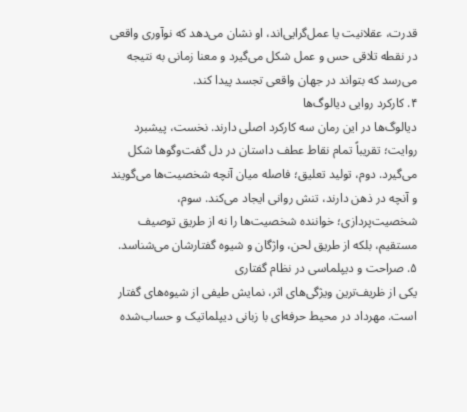قدرت، عقلانیت یا عمل‌گرایی‌اند، او نشان می‌دهد که نوآوری واقعی در نقطه تلاقی حس و عمل شکل می‌گیرد و معنا زمانی به نتیجه می‌رسد که بتواند در جهان واقعی تجسد پیدا کند.
۴. کارکرد روایی دیالوگ‌ها
دیالوگ‌ها در این رمان سه کارکرد اصلی دارند. نخست، پیشبرد روایت؛ تقریباً تمام نقاط عطف داستان در دل گفت‌وگوها شکل می‌گیرد. دوم، تولید تعلیق؛ فاصله میان آنچه شخصیت‌ها می‌گویند و آنچه در ذهن دارند، تنش روانی ایجاد می‌کند. سوم، شخصیت‌پردازی؛ خواننده شخصیت‌ها را نه از طریق توصیف مستقیم، بلکه از طریق لحن، واژگان و شیوه گفتارشان می‌شناسد.
۵. صراحت و دیپلماسی در نظام گفتاری
یکی از ظریف‌ترین ویژگی‌های اثر، نمایش طیفی از شیوه‌های گفتار است. مهرداد در محیط حرفه‌ای با زبانی دیپلماتیک و حساب‌شده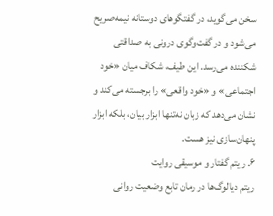سخن می‌گوید، در گفتگوهای دوستانه نیمه‌صریح می‌شود و در گفت‌وگوی درونی به صداقتی شکننده می‌رسد. این طیف، شکاف میان «خود اجتماعی» و «خود واقعی» را برجسته می‌کند و نشان می‌دهد که زبان نه‌تنها ابزار بیان، بلکه ابزار پنهان‌سازی نیز هست.
۶. ریتم گفتار و موسیقی روایت
ریتم دیالوگ‌ها در رمان تابع وضعیت روانی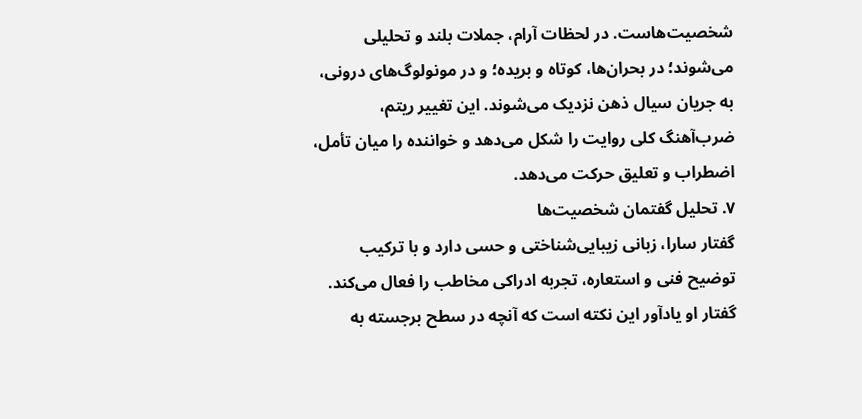شخصیت‌هاست. در لحظات آرام، جملات بلند و تحلیلی می‌شوند؛ در بحران‌ها، کوتاه و بریده؛ و در مونولوگ‌های درونی، به جریان سیال ذهن نزدیک می‌شوند. این تغییر ریتم، ضرب‌آهنگ کلی روایت را شکل می‌دهد و خواننده را میان تأمل، اضطراب و تعلیق حرکت می‌دهد.
۷. تحلیل گفتمان شخصیت‌ها
گفتار سارا، زبانی زیبایی‌شناختی و حسی دارد و با ترکیب توضیح فنی و استعاره، تجربه ادراکی مخاطب را فعال می‌کند. گفتار او یادآور این نکته است که آنچه در سطح برجسته به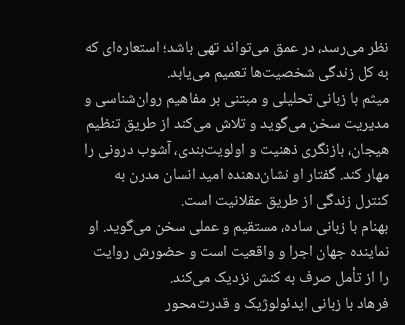نظر می‌رسد، در عمق می‌تواند تهی باشد؛ استعاره‌ای که به کل زندگی شخصیت‌ها تعمیم می‌یابد.
میثم با زبانی تحلیلی و مبتنی بر مفاهیم روان‌شناسی و مدیریت سخن می‌گوید و تلاش می‌کند از طریق تنظیم هیجان، بازنگری ذهنیت و اولویت‌بندی، آشوب درونی را مهار کند. گفتار او نشان‌دهنده امید انسان مدرن به کنترل زندگی از طریق عقلانیت است.
بهنام با زبانی ساده، مستقیم و عملی سخن می‌گوید. او نماینده جهان اجرا و واقعیت است و حضورش روایت را از تأمل صرف به کنش نزدیک می‌کند.
فرهاد با زبانی ایدئولوژیک و قدرت‌محور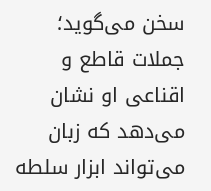سخن می‌گوید؛ جملات قاطع و اقناعی او نشان می‌دهد که زبان می‌تواند ابزار سلطه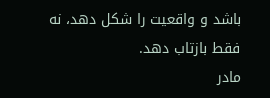باشد و واقعیت را شکل دهد، نه فقط بازتاب دهد.
مادر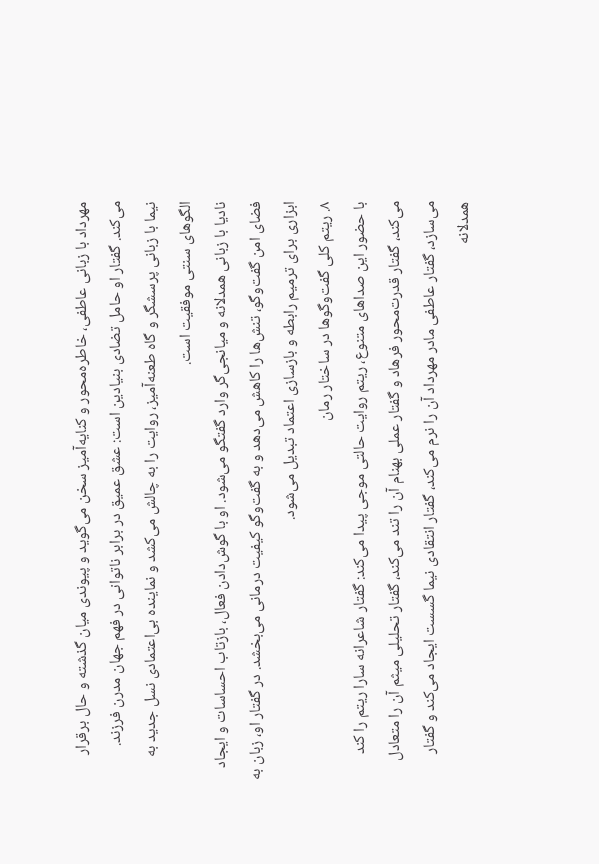مهرداد با زبانی عاطفی، خاطره‌محور و کنایه‌آمیز سخن می‌گوید و پیوندی میان گذشته و حال برقرار می‌کند. گفتار او حامل تضادی بنیادین است: عشق عمیق در برابر ناتوانی در فهم جهان مدرن فرزند.
نیما با زبانی پرسشگر و گاه طعنه‌آمیز، روایت را به چالش می‌کشد و نماینده بی‌اعتمادی نسل جدید به الگوهای سنتی موفقیت است.
نادیا با زبانی همدلانه و میانجی‌گر وارد گفتگو می‌شود. او با گوش‌دادن فعال، بازتاب احساسات و ایجاد فضای امن گفت‌وگو، تنش‌ها را کاهش می‌دهد و به گفت‌وگو کیفیت درمانی می‌بخشد. در گفتار او، زبان به ابزاری برای ترمیم رابطه و بازسازی اعتماد تبدیل می‌شود.
۸. ریتم کلی گفت‌وگوها در ساختار رمان
با حضور این صداهای متنوع، ریتم روایت حالتی موجی پیدا می‌کند: گفتار شاعرانه سارا ریتم را کند می‌کند، گفتار قدرت‌محور فرهاد و گفتار عملی بهنام آن را تند می‌کند، گفتار تحلیلی میثم آن را متعادل می‌سازد، گفتار عاطفی مادر مهرداد آن را نرم می‌کند، گفتار انتقادی نیما گسست ایجاد می‌کند و گفتار همدلانه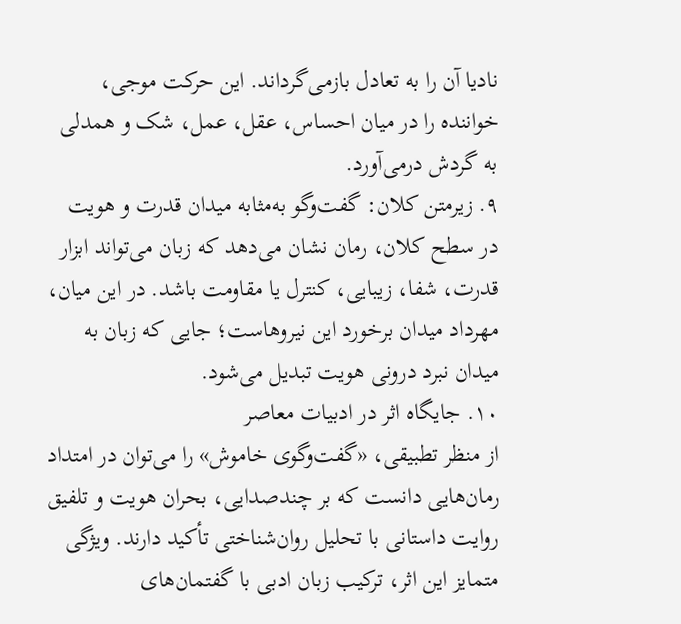نادیا آن را به تعادل بازمی‌گرداند. این حرکت موجی، خواننده را در میان احساس، عقل، عمل، شک و همدلی به گردش درمی‌آورد.
۹. زیرمتن کلان: گفت‌وگو به‌مثابه میدان قدرت و هویت
در سطح کلان، رمان نشان می‌دهد که زبان می‌تواند ابزار قدرت، شفا، زیبایی، کنترل یا مقاومت باشد. در این میان، مهرداد میدان برخورد این نیروهاست؛ جایی که زبان به میدان نبرد درونی هویت تبدیل می‌شود.
۱۰. جایگاه اثر در ادبیات معاصر
از منظر تطبیقی، «گفت‌وگوی خاموش» را می‌توان در امتداد رمان‌هایی دانست که بر چندصدایی، بحران هویت و تلفیق روایت داستانی با تحلیل روان‌شناختی تأکید دارند. ویژگی متمایز این اثر، ترکیب زبان ادبی با گفتمان‌های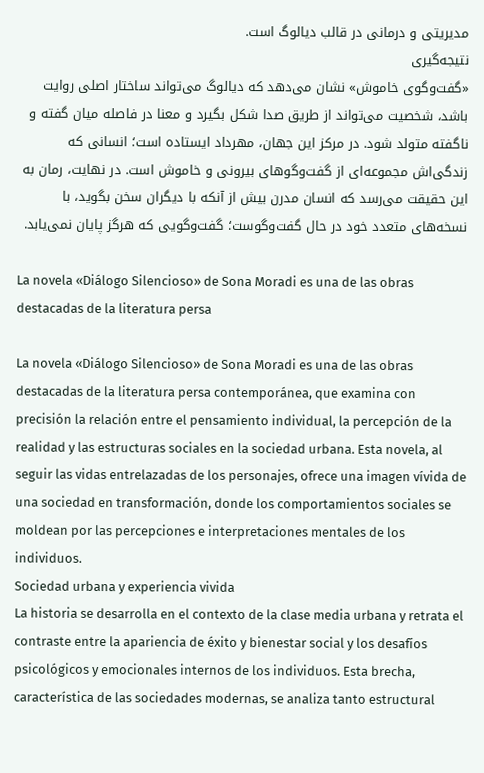مدیریتی و درمانی در قالب دیالوگ است.
نتیجه‌گیری
«گفت‌وگوی خاموش» نشان می‌دهد که دیالوگ می‌تواند ساختار اصلی روایت باشد، شخصیت می‌تواند از طریق صدا شکل بگیرد و معنا در فاصله میان گفته و ناگفته متولد شود. در مرکز این جهان، مهرداد ایستاده است؛ انسانی که زندگی‌اش مجموعه‌ای از گفت‌وگوهای بیرونی و خاموش است. در نهایت، رمان به این حقیقت می‌رسد که انسان مدرن بیش از آنکه با دیگران سخن بگوید، با نسخه‌های متعدد خود در حال گفت‌وگوست؛ گفت‌وگویی که هرگز پایان نمی‌یابد.

La novela «Diálogo Silencioso» de Sona Moradi es una de las obras destacadas de la literatura persa

La novela «Diálogo Silencioso» de Sona Moradi es una de las obras destacadas de la literatura persa contemporánea, que examina con precisión la relación entre el pensamiento individual, la percepción de la realidad y las estructuras sociales en la sociedad urbana. Esta novela, al seguir las vidas entrelazadas de los personajes, ofrece una imagen vívida de una sociedad en transformación, donde los comportamientos sociales se moldean por las percepciones e interpretaciones mentales de los individuos.
Sociedad urbana y experiencia vivida
La historia se desarrolla en el contexto de la clase media urbana y retrata el contraste entre la apariencia de éxito y bienestar social y los desafíos psicológicos y emocionales internos de los individuos. Esta brecha, característica de las sociedades modernas, se analiza tanto estructural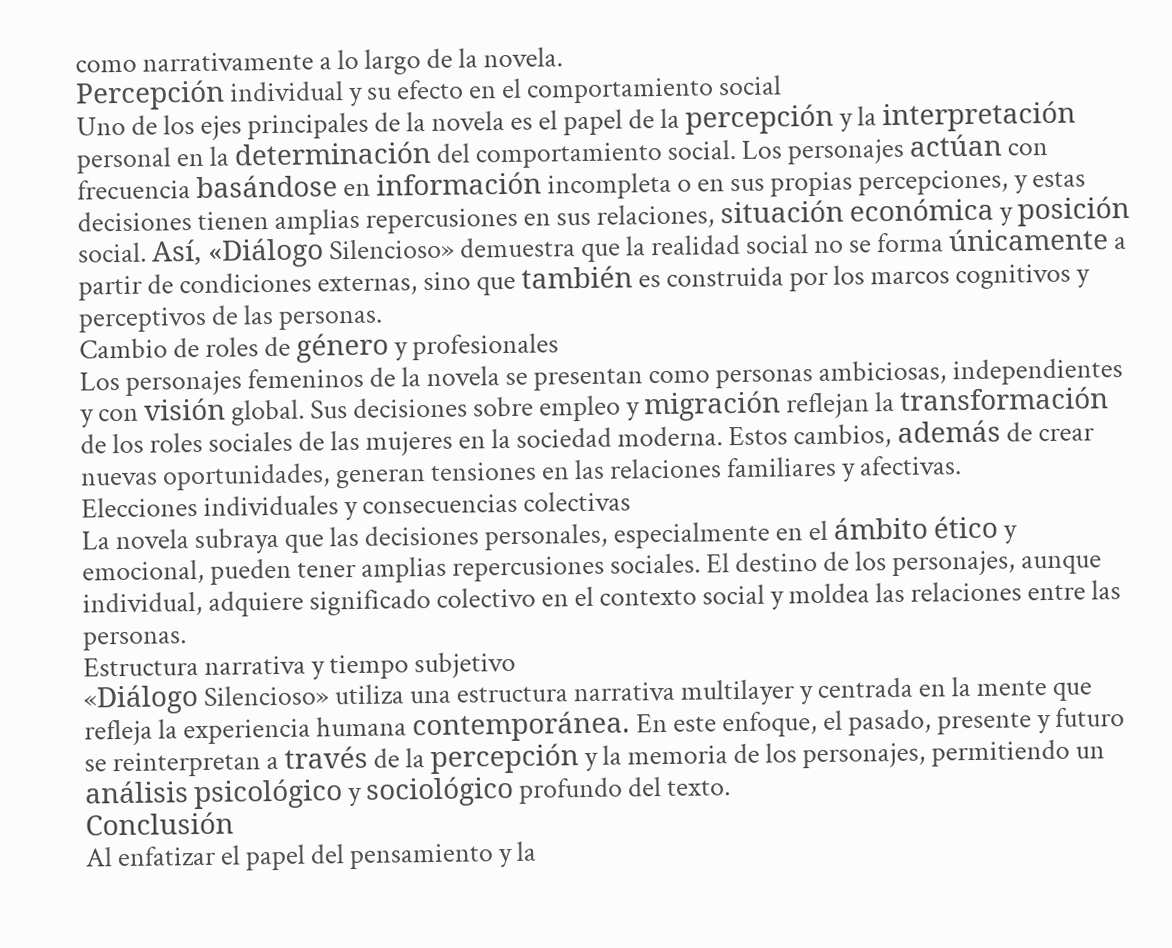como narrativamente a lo largo de la novela.
Percepción individual y su efecto en el comportamiento social
Uno de los ejes principales de la novela es el papel de la percepción y la interpretación personal en la determinación del comportamiento social. Los personajes actúan con frecuencia basándose en información incompleta o en sus propias percepciones, y estas decisiones tienen amplias repercusiones en sus relaciones, situación económica y posición social. Así, «Diálogo Silencioso» demuestra que la realidad social no se forma únicamente a partir de condiciones externas, sino que también es construida por los marcos cognitivos y perceptivos de las personas.
Cambio de roles de género y profesionales
Los personajes femeninos de la novela se presentan como personas ambiciosas, independientes y con visión global. Sus decisiones sobre empleo y migración reflejan la transformación de los roles sociales de las mujeres en la sociedad moderna. Estos cambios, además de crear nuevas oportunidades, generan tensiones en las relaciones familiares y afectivas.
Elecciones individuales y consecuencias colectivas
La novela subraya que las decisiones personales, especialmente en el ámbito ético y emocional, pueden tener amplias repercusiones sociales. El destino de los personajes, aunque individual, adquiere significado colectivo en el contexto social y moldea las relaciones entre las personas.
Estructura narrativa y tiempo subjetivo
«Diálogo Silencioso» utiliza una estructura narrativa multilayer y centrada en la mente que refleja la experiencia humana contemporánea. En este enfoque, el pasado, presente y futuro se reinterpretan a través de la percepción y la memoria de los personajes, permitiendo un análisis psicológico y sociológico profundo del texto.
Conclusión
Al enfatizar el papel del pensamiento y la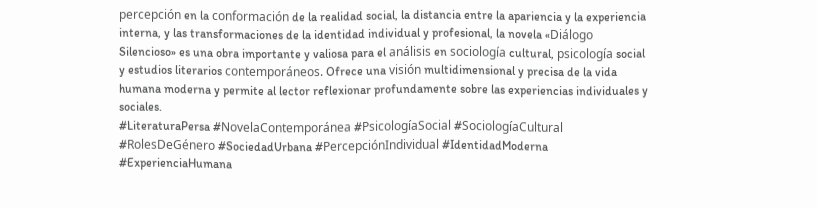percepción en la conformación de la realidad social, la distancia entre la apariencia y la experiencia interna, y las transformaciones de la identidad individual y profesional, la novela «Diálogo Silencioso» es una obra importante y valiosa para el análisis en sociología cultural, psicología social y estudios literarios contemporáneos. Ofrece una visión multidimensional y precisa de la vida humana moderna y permite al lector reflexionar profundamente sobre las experiencias individuales y sociales.
#LiteraturaPersa #NovelaContemporánea #PsicologíaSocial #SociologíaCultural #RolesDeGénero #SociedadUrbana #PercepciónIndividual #IdentidadModerna #ExperienciaHumana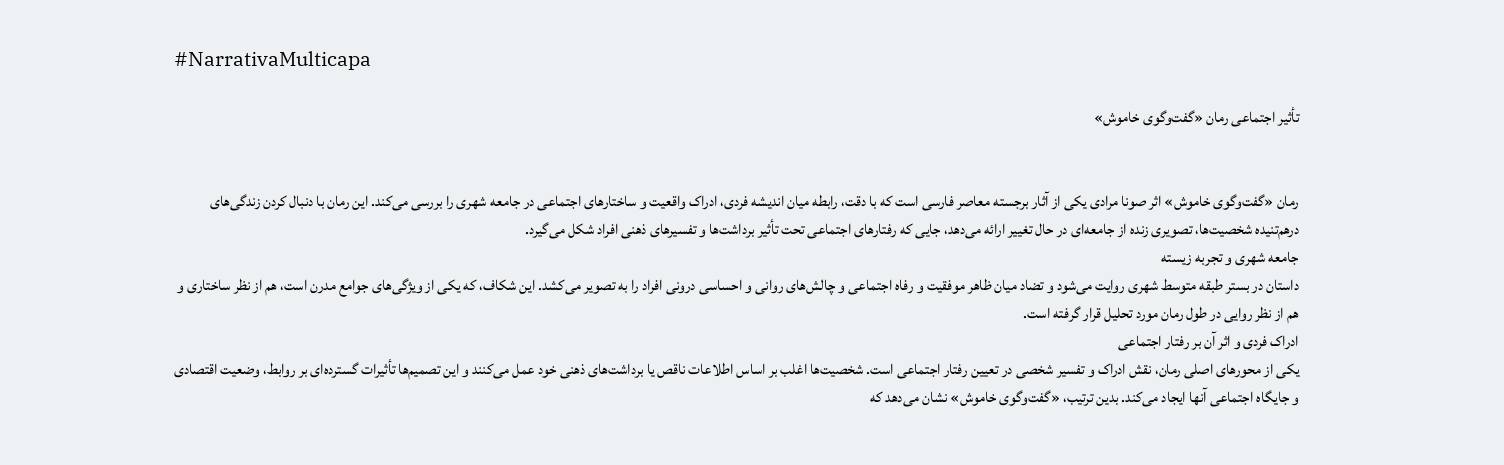#NarrativaMulticapa

تأثیر اجتماعی رمان «گفت‌وگوی خاموش»


رمان «گفت‌وگوی خاموش» اثر صونا مرادی یکی از آثار برجسته معاصر فارسی است که با دقت، رابطه میان اندیشه فردی، ادراک واقعیت و ساختارهای اجتماعی در جامعه شهری را بررسی می‌کند. این رمان با دنبال کردن زندگی‌های درهم‌تنیده شخصیت‌ها، تصویری زنده از جامعه‌ای در حال تغییر ارائه می‌دهد، جایی که رفتارهای اجتماعی تحت تأثیر برداشت‌ها و تفسیرهای ذهنی افراد شکل می‌گیرد.
جامعه شهری و تجربه زیسته
داستان در بستر طبقه متوسط شهری روایت می‌شود و تضاد میان ظاهر موفقیت و رفاه اجتماعی و چالش‌های روانی و احساسی درونی افراد را به تصویر می‌کشد. این شکاف، که یکی از ویژگی‌های جوامع مدرن است، هم از نظر ساختاری و هم از نظر روایی در طول رمان مورد تحلیل قرار گرفته است.
ادراک فردی و اثر آن بر رفتار اجتماعی
یکی از محورهای اصلی رمان، نقش ادراک و تفسیر شخصی در تعیین رفتار اجتماعی است. شخصیت‌ها اغلب بر اساس اطلاعات ناقص یا برداشت‌های ذهنی خود عمل می‌کنند و این تصمیم‌ها تأثیرات گسترده‌ای بر روابط، وضعیت اقتصادی و جایگاه اجتماعی آنها ایجاد می‌کند. بدین ترتیب، «گفت‌وگوی خاموش» نشان می‌دهد که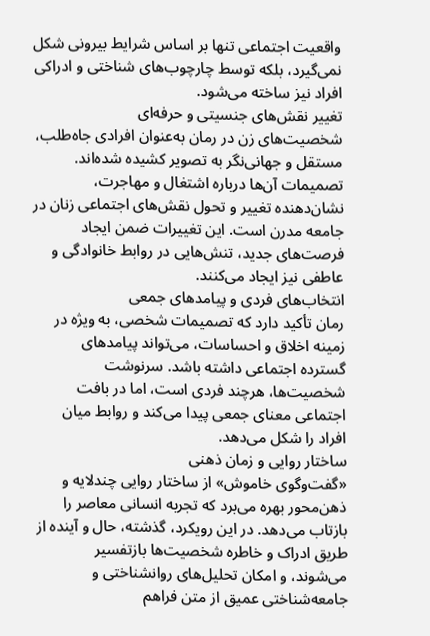واقعیت اجتماعی تنها بر اساس شرایط بیرونی شکل نمی‌گیرد، بلکه توسط چارچوب‌های شناختی و ادراکی افراد نیز ساخته می‌شود.
تغییر نقش‌های جنسیتی و حرفه‌ای
شخصیت‌های زن در رمان به‌عنوان افرادی جاه‌طلب، مستقل و جهانی‌نگر به تصویر کشیده شده‌اند. تصمیمات آن‌ها درباره اشتغال و مهاجرت، نشان‌دهنده تغییر و تحول نقش‌های اجتماعی زنان در جامعه مدرن است. این تغییرات ضمن ایجاد فرصت‌های جدید، تنش‌هایی در روابط خانوادگی و عاطفی نیز ایجاد می‌کنند.
انتخاب‌های فردی و پیامدهای جمعی
رمان تأکید دارد که تصمیمات شخصی، به ویژه در زمینه اخلاق و احساسات، می‌تواند پیامدهای گسترده اجتماعی داشته باشد. سرنوشت شخصیت‌ها، هرچند فردی است، اما در بافت اجتماعی معنای جمعی پیدا می‌کند و روابط میان افراد را شکل می‌دهد.
ساختار روایی و زمان ذهنی
«گفت‌وگوی خاموش» از ساختار روایی چندلایه و ذهن‌محور بهره می‌برد که تجربه انسانی معاصر را بازتاب می‌دهد. در این رویکرد، گذشته، حال و آینده از طریق ادراک و خاطره شخصیت‌ها بازتفسیر می‌شوند، و امکان تحلیل‌های روانشناختی و جامعه‌شناختی عمیق از متن فراهم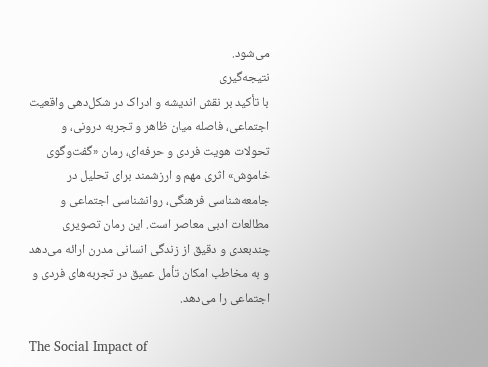می‌شود.
نتیجه‌گیری
با تأکید بر نقش اندیشه و ادراک در شکل‌دهی واقعیت اجتماعی، فاصله میان ظاهر و تجربه درونی، و تحولات هویت فردی و حرفه‌ای، رمان «گفت‌وگوی خاموش» اثری مهم و ارزشمند برای تحلیل در جامعه‌شناسی فرهنگی، روانشناسی اجتماعی و مطالعات ادبی معاصر است. این رمان تصویری چندبعدی و دقیق از زندگی انسانی مدرن ارائه می‌دهد و به مخاطب امکان تأمل عمیق در تجربه‌های فردی و اجتماعی را می‌دهد.

The Social Impact of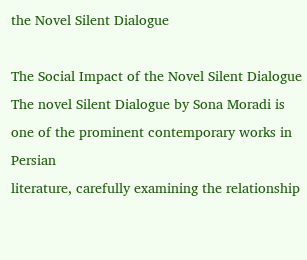the Novel Silent Dialogue

The Social Impact of the Novel Silent Dialogue
The novel Silent Dialogue by Sona Moradi is one of the prominent contemporary works in Persian
literature, carefully examining the relationship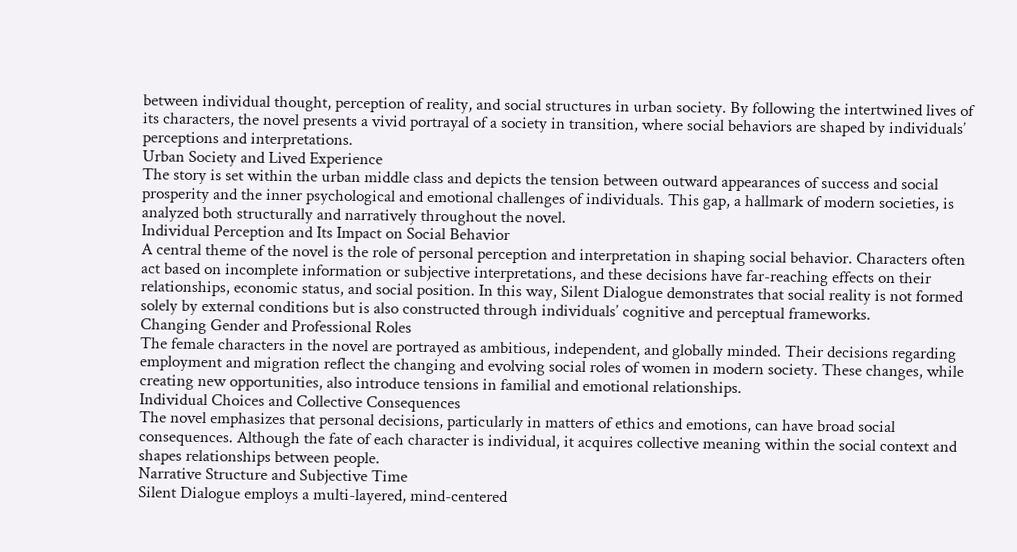between individual thought, perception of reality, and social structures in urban society. By following the intertwined lives of its characters, the novel presents a vivid portrayal of a society in transition, where social behaviors are shaped by individuals’ perceptions and interpretations.
Urban Society and Lived Experience
The story is set within the urban middle class and depicts the tension between outward appearances of success and social prosperity and the inner psychological and emotional challenges of individuals. This gap, a hallmark of modern societies, is analyzed both structurally and narratively throughout the novel.
Individual Perception and Its Impact on Social Behavior
A central theme of the novel is the role of personal perception and interpretation in shaping social behavior. Characters often act based on incomplete information or subjective interpretations, and these decisions have far-reaching effects on their relationships, economic status, and social position. In this way, Silent Dialogue demonstrates that social reality is not formed solely by external conditions but is also constructed through individuals’ cognitive and perceptual frameworks.
Changing Gender and Professional Roles
The female characters in the novel are portrayed as ambitious, independent, and globally minded. Their decisions regarding employment and migration reflect the changing and evolving social roles of women in modern society. These changes, while creating new opportunities, also introduce tensions in familial and emotional relationships.
Individual Choices and Collective Consequences
The novel emphasizes that personal decisions, particularly in matters of ethics and emotions, can have broad social consequences. Although the fate of each character is individual, it acquires collective meaning within the social context and shapes relationships between people.
Narrative Structure and Subjective Time
Silent Dialogue employs a multi-layered, mind-centered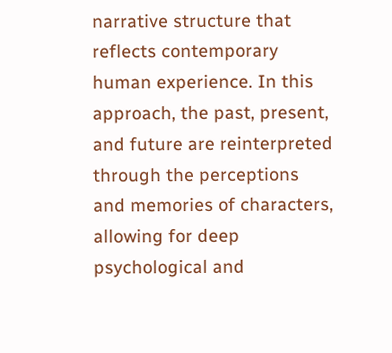narrative structure that reflects contemporary human experience. In this approach, the past, present, and future are reinterpreted through the perceptions and memories of characters, allowing for deep psychological and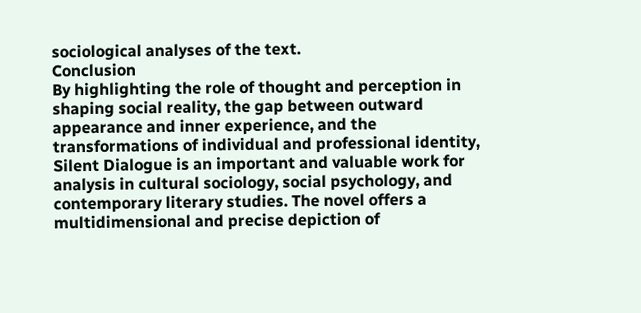sociological analyses of the text.
Conclusion
By highlighting the role of thought and perception in shaping social reality, the gap between outward appearance and inner experience, and the transformations of individual and professional identity, Silent Dialogue is an important and valuable work for analysis in cultural sociology, social psychology, and contemporary literary studies. The novel offers a multidimensional and precise depiction of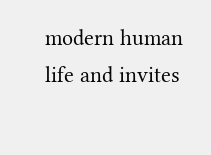modern human life and invites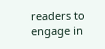readers to engage in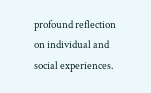profound reflection on individual and social experiences.